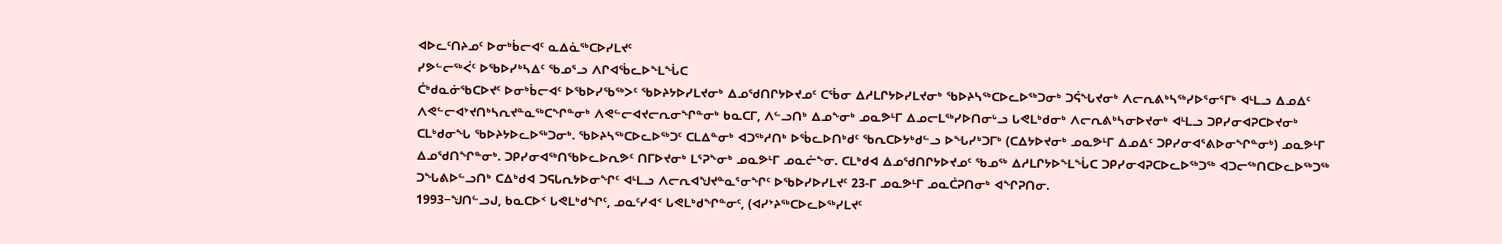ᐊᐅᓚᑦᑎᔨᓄᑦ ᐅᓂᒃᑳᓕᐊᑦ ᓇᐃᓈᖅᑕᐅᓯᒪᔪᑦ
ᓯᕗᓪᓕᖅᐹᑦ ᐅᖃᐅᓯᒃᓴᐃᑦ ᖃᓄᕐᓗ ᐱᒋᐊᖄᓚᐅᖕᒪᖔᑕ
ᑖᒃᑯᓇᓃᖃᑕᐅᔪᑦ ᐅᓂᒃᑳᓕᐊᑦ ᐅᖃᐅᓯᖃᖅᐳᑦ ᖃᐅᔨᔭᐅᓯᒪᔪᓂᒃ ᐃᓄᖁᑎᒋᔭᐅᔪᓄᑦ ᑕᖄᓂ ᐃᓱᒪᒋᔭᐅᓯᒪᔪᓂᒃ ᖃᐅᔨᓴᖅᑕᐅᓚᐅᖅᑐᓂᒃ ᑐᕌᖓᔪᓂᒃ ᐱᓕᕆᕕᒃᓴᖅᓯᐅᕐᓂᕐᒥᒃ ᐊᒻᒪᓗ ᐃᓄᐃᑦ ᐱᕙᓪᓕᐊᔾᔪᑎᒃᓴᕆᔪᓐᓇᖅᑕᖏᓐᓂᒃ ᐱᕙᓪᓕᐊᔪᓕᕆᓂᖏᓐᓂᒃ ᑲᓇᑕᒥ, ᐱᓪᓗᑎᒃ ᐃᓄᖕᓂᒃ ᓄᓇᕗᒻᒥ ᐃᓄᓕᒪᖅᓯᐅᑎᓂᒡᓗ ᒐᕙᒪᒃᑯᓂᒃ ᐱᓕᕆᕕᒃᓴᓂᐅᔪᓂᒃ ᐊᒻᒪᓗ ᑐᑭᓯᓂᐊᕈᑕᐅᔪᓂᒃ ᑕᒪᒃᑯᓂᖓ ᖃᐅᔨᔭᐅᓚᐅᖅᑐᓂᒃ. ᖃᐅᔨᓴᖅᑕᐅᓚᐅᖅᑐᑦ ᑕᒪᐃᓐᓂᒃ ᐊᑐᖅᓱᑎᒃ ᐅᖄᓚᐅᑎᒃᑯᑦ ᖃᕆᑕᐅᔭᒃᑯᓪᓗ ᐅᖓᓯᒃᑐᒥᒃ (ᑕᐃᔭᐅᔪᓂᒃ ᓄᓇᕗᒻᒥ ᐃᓄᐃᑦ ᑐᑭᓯᓂᐊᕐᕕᐅᓂᖏᓐᓂᒃ) ᓄᓇᕗᒻᒥ ᐃᓄᖁᑎᖏᓐᓂᒃ. ᑐᑭᓯᓂᐊᖅᑎᖃᐅᓚᐅᕆᕗᑦ ᑎᒥᐅᔪᓂᒃ ᒪᕐᕈᖕᓂᒃ ᓄᓇᕗᒻᒥ ᓄᓇᓖᖕᓂ. ᑕᒪᒃᑯᐊ ᐃᓄᖁᑎᒋᔭᐅᔪᓄᑦ ᖃᓄᖅ ᐃᓱᒪᒋᔭᐅᖕᒪᖔᑕ ᑐᑭᓯᓂᐊᕈᑕᐅᓚᐅᖅᑐᖅ ᐊᑐᓕᖅᑎᑕᐅᓚᐅᖅᑐᖅ ᑐᖓᕕᐅᓪᓗᑎᒃ ᑕᐃᒃᑯᐊ ᑐᕋᒐᕆᔭᐅᓂᖏᑦ ᐊᒻᒪᓗ ᐱᓕᕆᐊᖑᔪᓐᓇᕐᓂᖏᑦ ᐅᖃᐅᓯᐅᓯᒪᔪᑦ 23-ᒥ ᓄᓇᕗᒻᒥ ᓄᓇᑖᕈᑎᓂᒃ ᐊᖏᕈᑎᓂ.
1993−ᖑᑎᓪᓗᒍ, ᑲᓇᑕᐅᑉ ᒐᕙᒪᒃᑯᖏᑦ, ᓄᓇᑦᓯᐊᑉ ᒐᕙᒪᒃᑯᖏᓐᓂᑦ, (ᐊᓯᔾᔨᖅᑕᐅᓚᐅᖅᓯᒪᔪᑦ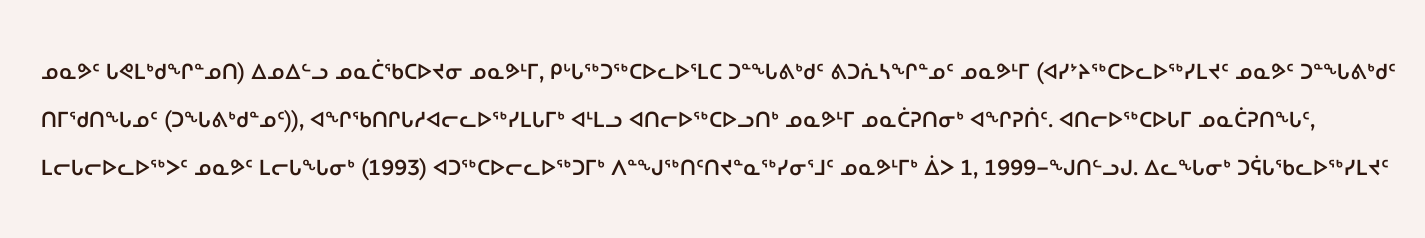ᓄᓇᕗᑦ ᒐᕙᒪᒃᑯᖏᓐᓄᑎ) ᐃᓄᐃᓪᓗ ᓄᓇᑖᖃᑕᐅᔪᓂ ᓄᓇᕗᒻᒥ, ᑭᒡᒐᖅᑐᖅᑕᐅᓚᐅᕐᒪᑕ ᑐᓐᖓᕕᒃᑯᑦ ᕕᑐᕇᓴᖏᓐᓄᑦ ᓄᓇᕗᒻᒥ (ᐊᓯᔾᔨᖅᑕᐅᓚᐅᖅᓯᒪᔪᑦ ᓄᓇᕗᑦ ᑐᓐᖓᕕᒃᑯᑦ ᑎᒥᖁᑎᖓᓄᑦ (ᑐᖓᕕᒃᑯᓐᓄᑦ)), ᐊᖏᖃᑎᒋᒐᓱᐊᓕᓚᐅᖅᓯᒪᒐᒥᒃ ᐊᒻᒪᓗ ᐊᑎᓕᐅᖅᑕᐅᓗᑎᒃ ᓄᓇᕗᒻᒥ ᓄᓇᑖᕈᑎᓂᒃ ᐊᖏᕈᑏᑦ. ᐊᑎᓕᐅᖅᑕᐅᒐᒥ ᓄᓇᑖᕈᑎᖓᑦ, ᒪᓕᒐᓕᐅᓚᐅᖅᐳᑦ ᓄᓇᕗᑦ ᒪᓕᒐᖓᓂᒃ (1993) ᐊᑐᖅᑕᐅᓕᓚᐅᖅᑐᒥᒃ ᐱᓐᖑᖅᑎᑦᑎᔪᓐᓇᖅᓯᓂᕐᒧᑦ ᓄᓇᕗᒻᒥᒃ ᐄᐳ 1, 1999−ᖑᑎᓪᓗᒍ. ᐃᓚᖓᓂᒃ ᑐᕌᒐᖃᓚᐅᖅᓯᒪᔪᑦ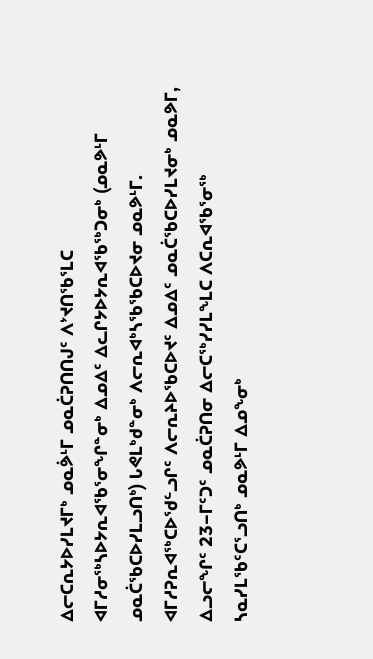ᐃᓕᑕᕆᔭᐅᓯᒪᔪᒥᒃ ᓄᓇᕘᒻᒥ ᓄᓇᑖᕈᑎᑎᒍᑦ ᐱᔾᔪᑎᖃᕐᒪᑕ ᐊᒥᓱᓂᖅᓴᐅᔭᕆᐊᖃᕐᓂᖏᓐᓂᒃ ᐃᓄᐃᑦ ᐃᓚᒋᔭᐅᔭᕆᐊᖃᖅᑐᓂᒃ (ᓄᓇᕗᒻᒥ ᓄᓇᑖᖃᑕᐅᓯᒪᓗᑎᒃ) ᒐᕙᒪᒃᑯᓐᓂᒃ ᐱᓕᕆᐊᒃᓴᖃᖃᑕᐅᔪᓂ ᓄᓇᕗᒻᒥ.  ᐊᒥᓱᕈᕆᐊᖅᑕᐅᖁᓪᓗᒋᑦ ᐱᓕᕆᔨᐅᖃᑕᐅᔪᑦ ᐃᓄᐃᑦ ᓄᓇᑖᖃᑕᐅᓯᒪᔪᓂᒃ ᓄᓇᕗᒥ, ᐃᓗᓕᖏᑦ 23−ᒥᑦᑐᑦ ᓄᓇᑖᕈᑎᓂ ᐃᓕᑕᖅᓯᓯᒪᖕᒪᑕ ᐱᑕᕆᐊᖃᕐᓂᖅ ᓴᓇᓯᒪᖃᑦᑕᕐᓗᑎᒃ ᓄᓇᕗᒻᒥ ᐃᓄᖕᓂᒃ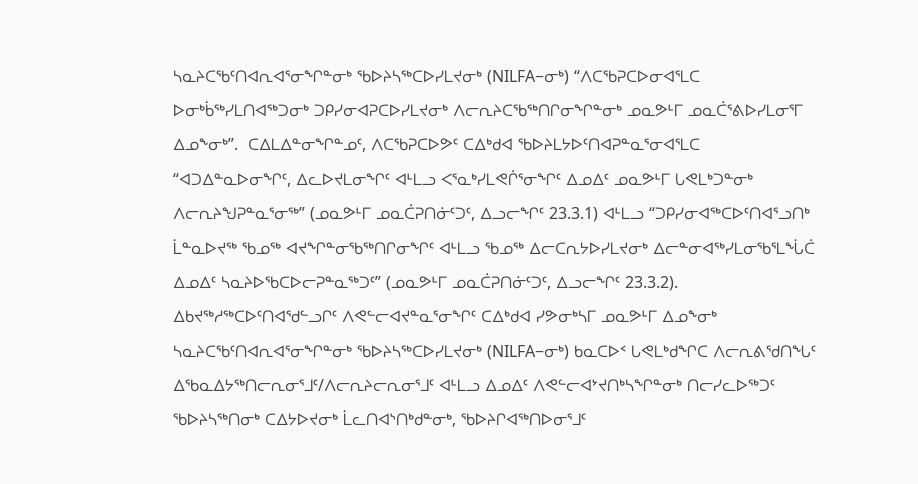ᓴᓇᔨᑕᖃᑦᑎᐊᕆᐊᕐᓂᖏᓐᓂᒃ ᖃᐅᔨᓴᖅᑕᐅᓯᒪᔪᓂᒃ (NILFA−ᓂᒃ) “ᐱᑕᖃᕈᑕᐅᓂᐊᕐᒪᑕ ᐅᓂᒃᑳᖅᓯᒪᑎᐊᖅᑐᓂᒃ ᑐᑭᓯᓂᐊᕈᑕᐅᓯᒪᔪᓂᒃ ᐱᓕᕆᔨᑕᖃᖅᑎᒋᓂᖏᓐᓂᒃ ᓄᓇᕗᒻᒥ ᓄᓇᑖᕐᕕᐅᓯᒪᓂᕐᒥ ᐃᓄᖕᓂᒃ”.  ᑕᐃᒪᐃᓐᓂᖏᓐᓄᑦ, ᐱᑕᖃᕈᑕᐅᕗᑦ ᑕᐃᒃᑯᐊ ᖃᐅᔨᒪᔭᐅᑦᑎᐊᕈᓐᓇᕐᓂᐊᕐᒪᑕ “ᐊᑐᐃᓐᓇᐅᓂᖏᑦ, ᐃᓚᐅᔪᒪᓂᖏᑦ ᐊᒻᒪᓗ ᐸᕐᓇᒃᓯᒪᕙᒌᕐᓂᖏᑦ ᐃᓄᐃᑦ ᓄᓇᕗᒻᒥ ᒐᕙᒪᒃᑐᓐᓂᒃ ᐱᓕᕆᔨᖑᕈᓐᓇᕐᓂᖅ” (ᓄᓇᕗᒻᒥ ᓄᓇᑖᕈᑎᓃᑦᑐᑦ, ᐃᓗᓕᖏᑦ 23.3.1) ᐊᒻᒪᓗ “ᑐᑭᓯᓂᐊᖅᑕᐅᑦᑎᐊᕐᓗᑎᒃ ᒫᓐᓇᐅᔪᖅ ᖃᓄᖅ ᐊᔪᖏᓐᓂᖃᖅᑎᒋᓂᖏᑦ ᐊᒻᒪᓗ ᖃᓄᖅ ᐃᓕᑕᕆᔭᐅᓯᒪᔪᓂᒃ ᐃᓕᓐᓂᐊᖅᓯᒪᓂᖃᕐᒪᖔᑖ ᐃᓄᐃᑦ ᓴᓇᔨᐅᖃᑕᐅᓕᕈᓐᓇᖅᑐᑦ” (ᓄᓇᕗᒻᒥ ᓄᓇᑖᕈᑎᓃᑦᑐᑦ, ᐃᓗᓕᖏᑦ 23.3.2).  ᐃᑲᔪᖅᓱᖅᑕᐅᑦᑎᐊᖁᓪᓗᒋᑦ ᐱᕙᓪᓕᐊᔪᓐᓇᕐᓂᖏᑦ ᑕᐃᒃᑯᐊ ᓯᕗᓂᒃᓴᒥ ᓄᓇᕗᒻᒥ ᐃᓄᖕᓂᒃ ᓴᓇᔨᑕᖃᑦᑎᐊᕆᐊᕐᓂᖏᓐᓂᒃ ᖃᐅᔨᓴᖅᑕᐅᓯᒪᔪᓂᒃ (NILFA−ᓂᒃ) ᑲᓇᑕᐅᑉ ᒐᕙᒪᒃᑯᖏᑕ ᐱᓕᕆᕕᖁᑎᖓᑦ ᐃᖃᓇᐃᔭᖅᑎᓕᕆᓂᕐᒧᑦ/ᐱᓕᕆᔨᓕᕆᓂᕐᒧᑦ ᐊᒻᒪᓗ ᐃᓄᐃᑦ ᐱᕙᓪᓕᐊᔾᔪᑎᒃᓴᖏᓐᓂᒃ ᑎᓕᓯᓚᐅᖅᑐᑦ ᖃᐅᔨᓴᖅᑎᓂᒃ ᑕᐃᔭᐅᔪᓂᒃ ᒫᓚᑎᐊᔅᑎᒃᑯᓐᓂᒃ, ᖃᐅᔨᒋᐊᖅᑎᐅᓂᕐᒧᑦ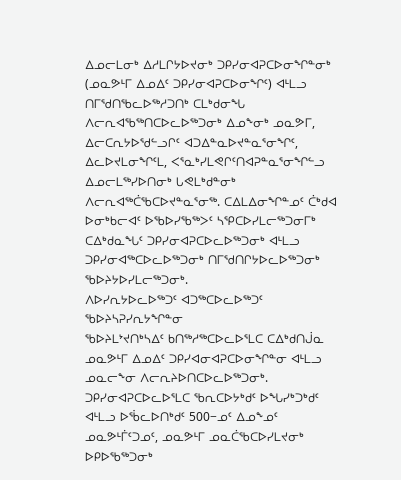ᐃᓄᓕᒪᓂᒃ ᐃᓱᒪᒋᔭᐅᔪᓂᒃ ᑐᑭᓯᓂᐊᕈᑕᐅᓂᖏᓐᓂᒃ (ᓄᓇᕗᒻᒥ ᐃᓄᐃᑦ ᑐᑭᓯᓂᐊᕈᑕᐅᓂᖏᑦ) ᐊᒻᒪᓗ ᑎᒥᖁᑎᖃᓚᐅᖅᓱᑐᑎᒃ ᑕᒪᒃᑯᓂᖓ ᐱᓕᕆᐊᖃᖅᑎᑕᐅᓚᐅᖅᑐᓂᒃ ᐃᓄᖕᓂᒃ ᓄᓇᕗᒥ, ᐃᓕᑕᕆᔭᐅᖁᓪᓗᒋᑦ ᐊᑐᐃᓐᓇᐅᔪᓐᓇᕐᓂᖏᑦ, ᐃᓚᐅᔪᒪᓂᖏᑦᒪ, ᐸᕐᓇᒃᓯᒪᕙᒋᑦᑎᐊᕈᓐᓇᕐᓂᖏᓪᓗ ᐃᓄᓕᒪᖅᓯᐅᑎᓂᒃ ᒐᕙᒪᒃᑯᓐᓂᒃ ᐱᓕᕆᐊᖅᑖᖃᑕᐅᔪᓐᓇᕐᓂᖅ. ᑕᐃᒪᐃᓂᖏᓐᓄᑦ ᑖᒃᑯᐊ ᐅᓂᒃᑲᓕᐊᑦ ᐅᖃᐅᓯᖃᖅᐳᑦ ᓴᕿᑕᐅᓯᒪᓕᖅᑐᓂᒥᒃ ᑕᐃᒃᑯᓇᖓᑦ ᑐᑭᓯᓂᐊᕈᑕᐅᓚᐅᖅᑐᓂᒃ ᐊᒻᒪᓗ ᑐᑭᓯᓂᐊᖅᑕᐅᓚᐅᖅᑐᓂᒃ ᑎᒥᖁᑎᒋᔭᐅᓚᐅᖅᑐᓂᒃ ᖃᐅᔨᔭᐅᓯᒪᓕᖅᑐᓂᒃ.
ᐱᐅᓯᕆᔭᐅᓚᐅᖅᑐᑦ ᐊᑐᖅᑕᐅᓚᐅᖅᑐᑦ ᖃᐅᔨᓴᕈᓯᕆᔭᖏᓐᓂ
ᖃᐅᔨᒪᔾᔪᑎᒃᓴᐃᑦ ᑲᑎᖅᓱᖅᑕᐅᓚᐅᕐᒪᑕ ᑕᐃᒃᑯᑎᒎᓇ ᓄᓇᕗᒻᒥ ᐃᓄᐃᑦ ᑐᑭᓯᐊᓂᐊᕈᑕᐅᓂᖏᓐᓂ ᐊᒻᒪᓗ ᓄᓇᓕᖕᓂ ᐱᓕᕆᔨᐅᑎᑕᐅᓚᐅᖅᑐᓂᒃ. ᑐᑭᓯᓂᐊᕈᑕᐅᓚᐅᕐᒪᑕ ᖃᕆᑕᐅᔭᒃᑯᑦ ᐅᖓᓯᒃᑐᒃᑯᑦ ᐊᒻᒪᓗ ᐅᖄᓚᐅᑎᒃᑯᑦ 500−ᓄᑦ ᐃᓄᖕᓄᑦ ᓄᓇᕗᒻᒦᑦᑐᓄᑦ, ᓄᓇᕗᒻᒥ ᓄᓇᑖᖃᑕᐅᓯᒪᔪᓂᒃ ᐅᑭᐅᖃᖅᑐᓂᒃ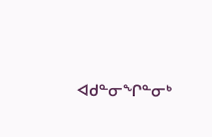ᐊᑯᓐᓂᖏᓐᓂᒃ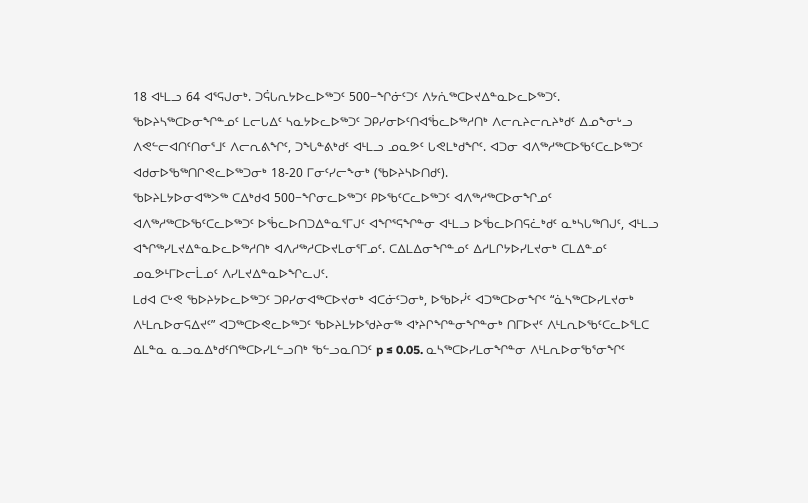18 ᐊᒻᒪᓗ 64 ᐊᕐᕋᒍᓂᒃ. ᑐᕌᒐᕆᔭᐅᓚᐅᖅᑐᑦ 500−ᖏᓃᑦᑐᑦ ᐱᔭᕇᖅᑕᐅᔪᐃᓐᓇᐅᓚᐅᖅᑐᑦ. ᖃᐅᔨᓴᖅᑕᐅᓂᖏᓐᓄᑦ ᒪᓕᒐᐃᑦ ᓴᓇᔭᐅᓚᐅᖅᑐᑦ ᑐᑭᓯᓂᐅᑦᑎᐊᖄᓚᐅᖅᓱᑎᒃ ᐱᓕᕆᔨᓕᕆᔨᒃᑯᑦ ᐃᓄᖕᓂᒡᓗ ᐱᕙᓪᓕᐊᑎᑦᑎᓂᕐᒧᑦ ᐱᓕᕆᕕᖏᑦ, ᑐᖓᓐᕕᒃᑯᑦ ᐊᒻᒪᓗ ᓄᓇᕗᑦ ᒐᕙᒪᒃᑯᖏᑦ. ᐊᑐᓂ ᐊᐱᖅᓱᖅᑕᐅᖃᑦᑕᓚᐅᖅᑐᑦ ᐊᑯᓂᐅᖃᖅᑎᒋᕙᓚᐅᖅᑐᓂᒃ 18-20 ᒥᓂᑦᓯᓕᖕᓂᒃ (ᖃᐅᔨᓴᐅᑎᑯᑦ).
ᖃᐅᔨᒪᔭᐅᓂᐊᖅᐳᖅ ᑕᐃᒃᑯᐊ 500−ᖏᓂᓚᐅᖅᑐᑦ ᑭᐅᖃᑦᑕᓚᐅᖅᑐᑦ ᐊᐱᖅᓱᖅᑕᐅᓂᖏᓄᑦ ᐊᐱᖅᓱᖅᑕᐅᖃᑦᑕᓚᐅᖅᑐᑦ ᐅᖄᓚᐅᑎᑐᐃᓐᓇᕐᒥᒍᑦ ᐊᖏᕐᕋᖏᓐᓂ ᐊᒻᒪᓗ ᐅᖄᓚᐅᑎᕋᓛᒃᑯᑦ ᓇᒃᓴᒐᖅᑎᒍᑦ, ᐊᒻᒪᓗ ᐊᖏᖅᓯᒪᔪᐃᓐᓇᐅᓚᐅᖅᓱᑎᒃ ᐊᐱᓱᖅᓱᑕᐅᔪᒪᓂᕐᒥᓄᑦ. ᑕᐃᒪᐃᓂᖏᓐᓄᑦ ᐃᓱᒪᒋᔭᐅᓯᒪᔪᓂᒃ ᑕᒪᐃᓐᓄᑦ ᓄᓇᕗᒻᒥᐅᓕᒫᓄᑦ ᐱᓯᒪᔪᐃᓐᓇᐅᖏᓚᒍᑦ.
ᒪᑯᐊ ᑕᒡᕙ ᖃᐅᔨᔭᐅᓚᐅᖅᑐᑦ ᑐᑭᓯᓂᐊᖅᑕᐅᔪᓂᒃ ᐊᑕᓃᑦᑐᓂᒃ, ᐅᖃᐅᓰᑦ ᐊᑐᖅᑕᐅᓂᖏᑦ “ᓈᓴᖅᑕᐅᓯᒪᔪᓂᒃ ᐱᒻᒪᕆᐅᓂᕋᐃᔪᑦ” ᐊᑐᖅᑕᐅᕙᓚᐅᖅᑐᑦ ᖃᐅᔨᒪᔭᐅᖁᔨᓂᖅ ᐊᔾᔨᒋᖏᓐᓂᖏᓐᓂᒃ ᑎᒥᐅᔪᑦ ᐱᒻᒪᕆᐅᖃᑦᑕᓚᐅᕐᒪᑕ ᐃᒪᓐᓇ ᓇᓗᓇᐃᒃᑯᑦᑎᖅᑕᐅᓯᒪᓪᓗᑎᒃ ᖃᓪᓗᓇᑎᑐᑦ p ≤ 0.05. ᓇᓴᖅᑕᐅᓯᒪᓂᖏᓐᓂ ᐱᒻᒪᕆᐅᓂᖃᕐᓂᖏᑦ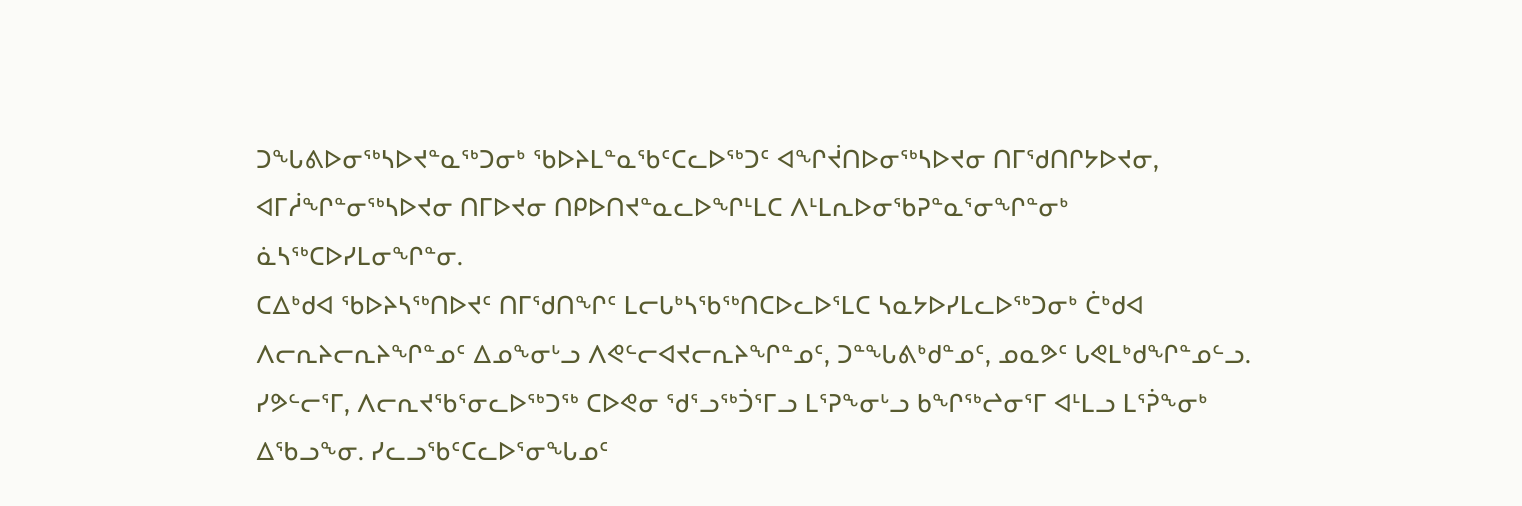ᑐᖓᕕᐅᓂᖅᓴᐅᔪᓐᓇᖅᑐᓂᒃ ᖃᐅᔨᒪᓐᓇᖃᑦᑕᓚᐅᖅᑐᑦ ᐊᖏᔫᑎᐅᓂᖅᓴᐅᔪᓂ ᑎᒥᖁᑎᒋᔭᐅᔪᓂ, ᐊᒥᓲᖏᓐᓂᖅᓴᐅᔪᓂ ᑎᒥᐅᔪᓂ ᑎᑭᐅᑎᔪᓐᓇᓚᐅᖏᒻᒪᑕ ᐱᒻᒪᕆᐅᓂᖃᕈᓐᓇᕐᓂᖏᓐᓂᒃ ᓈᓴᖅᑕᐅᓯᒪᓂᖏᓐᓂ.
ᑕᐃᒃᑯᐊ ᖃᐅᔨᓴᖅᑎᐅᔪᑦ ᑎᒥᖁᑎᖏᑦ ᒪᓕᒐᒃᓴᖃᖅᑎᑕᐅᓚᐅᕐᒪᑕ ᓴᓇᔭᐅᓯᒪᓚᐅᖅᑐᓂᒃ ᑖᒃᑯᐊ ᐱᓕᕆᔨᓕᕆᔨᖏᓐᓄᑦ ᐃᓄᖕᓂᒡᓗ ᐱᕙᓪᓕᐊᔪᓕᕆᔨᖏᓐᓄᑦ, ᑐᓐᖓᕕᒃᑯᓐᓄᑦ, ᓄᓇᕗᑦ ᒐᕙᒪᒃᑯᖏᓐᓄᓪᓗ. ᓯᕗᓪᓕᕐᒥ, ᐱᓕᕆᔪᖃᕐᓂᓚᐅᖅᑐᖅ ᑕᐅᕙᓂ ᖁᕐᓗᖅᑑᕐᒥᓗ ᒪᕐᕈᖕᓂᒡᓗ ᑲᖏᖅᖠᓂᕐᒥ ᐊᒻᒪᓗ ᒪᕐᕉᖕᓂᒃ ᐃᖃᓗᖕᓂ. ᓯᓚᓗᖃᑦᑕᓚᐅᕐᓂᖓᓄᑦ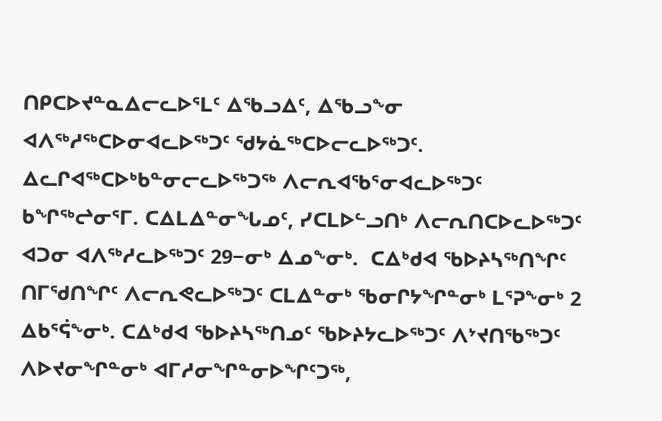ᑎᑭᑕᐅᔪᓐᓇᐃᓕᓚᐅᕐᒪᑦ ᐃᖃᓗᐃᑦ, ᐃᖃᓗᖕᓂ ᐊᐱᖅᓱᖅᑕᐅᓂᐊᓚᐅᖅᑐᑦ ᖁᔭᓈᖅᑕᐅᓕᓚᐅᖅᑐᑦ. ᐃᓚᒋᐊᖅᑕᐅᒃᑲᓐᓂᓕᓚᐅᖅᑐᖅ ᐱᓕᕆᐊᖃᕐᓂᐊᓚᐅᖅᑐᑦ ᑲᖏᖅᖠᓂᕐᒥ. ᑕᐃᒪᐃᓐᓂᖓᓄᑦ, ᓯᑕᒪᐅᓪᓗᑎᒃ ᐱᓕᕆᑎᑕᐅᓚᐅᖅᑐᑦ ᐊᑐᓂ ᐊᐱᖅᓱᓚᐅᖅᑐᑦ 29−ᓂᒃ ᐃᓄᖕᓂᒃ.  ᑕᐃᒃᑯᐊ ᖃᐅᔨᓴᖅᑎᖏᑦ ᑎᒥᖁᑎᖏᑦ ᐱᓕᕆᕙᓚᐅᖅᑐᑦ ᑕᒪᐃᓐᓂᒃ ᖃᓂᒋᔭᖏᓐᓂᒃ ᒪᕐᕈᖕᓂᒃ 2 ᐃᑲᕐᕌᖕᓂᒃ. ᑕᐃᒃᑯᐊ ᖃᐅᔨᓴᖅᑎᓄᑦ ᖃᐅᔨᔭᓚᐅᖅᑐᑦ ᐱᔾᔪᑎᖃᖅᑐᑦ ᐱᐅᔪᓂᖏᓐᓂᒃ ᐊᒥᓱᓂᖏᓐᓂᐅᖏᑦᑐᖅ,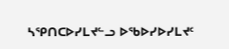ᓴᕿᑎᑕᐅᓯᒪᔪᓪᓗ ᐅᖃᐅᓯᐅᓯᒪᔪᑦ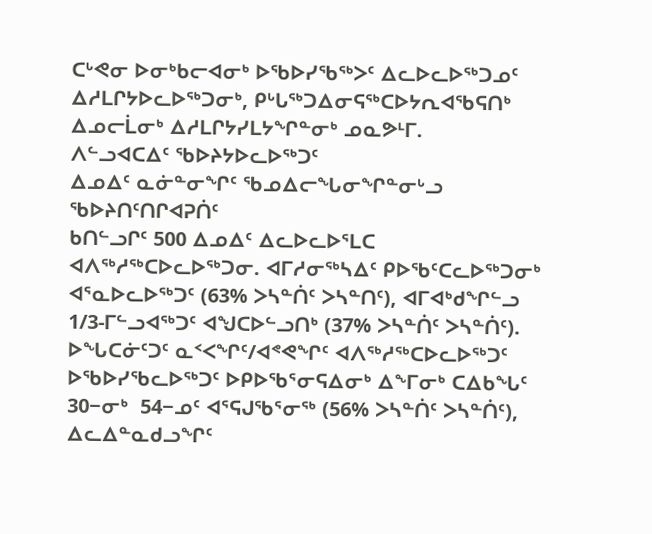ᑕᒡᕙᓂ ᐅᓂᒃᑲᓕᐊᓂᒃ ᐅᖃᐅᓯᖃᖅᐳᑦ ᐃᓚᐅᓚᐅᖅᑐᓄᑦ ᐃᓱᒪᒋᔭᐅᓚᐅᖅᑐᓂᒃ, ᑭᒡᒐᖅᑐᐃᓂᕋᖅᑕᐅᔭᕆᐊᖃᕋᑎᒃ ᐃᓄᓕᒫᓂᒃ ᐃᓱᒪᒋᔭᓯᒪᔭᖏᓐᓂᒃ ᓄᓇᕗᒻᒥ.
ᐱᓪᓗᐊᑕᐃᑦ ᖃᐅᔨᔭᐅᓚᐅᖅᑐᑦ
ᐃᓄᐃᑦ ᓇᓃᓐᓂᖏᑦ ᖃᓄᐃᓕᖓᓂᖏᓐᓂᒡᓗ ᖃᐅᔨᑎᑦᑎᒋᐊᕈᑏᑦ
ᑲᑎᓪᓗᒋᑦ 500 ᐃᓄᐃᑦ ᐃᓚᐅᓚᐅᕐᒪᑕ ᐊᐱᖅᓱᖅᑕᐅᓚᐅᖅᑐᓂ. ᐊᒥᓱᓂᖅᓴᐃᑦ ᑭᐅᖃᑦᑕᓚᐅᖅᑐᓂᒃ ᐊᕐᓇᐅᓚᐅᖅᑐᑦ (63% ᐳᓴᓐᑏᑦ ᐳᓴᓐᑎᑦ), ᐊᒥᐊᒃᑯᖏᓪᓗ 1/3-ᒥᓪᓗᐊᖅᑐᑦ ᐊᖑᑕᐅᓪᓗᑎᒃ (37% ᐳᓴᓐᑏᑦ ᐳᓴᓐᑏᑦ). ᐅᖓᑕᓃᑦᑐᑦ ᓇᑉᐸᖏᑦ/ᐊᕝᕙᖏᑦ ᐊᐱᖅᓱᖅᑕᐅᓚᐅᖅᑐᑦ ᐅᖃᐅᓯᖃᓚᐅᖅᑐᑦ ᐅᑭᐅᖃᕐᓂᕋᐃᓂᒃ ᐃᖕᒥᓂᒃ ᑕᐃᑲᖓᑦ 30−ᓂᒃ  54−ᓄᑦ ᐊᕐᕋᒍᖃᕐᓂᖅ (56% ᐳᓴᓐᑏᑦ ᐳᓴᓐᑏᑦ), ᐃᓚᐃᓐᓇᑯᓗᖏᑦ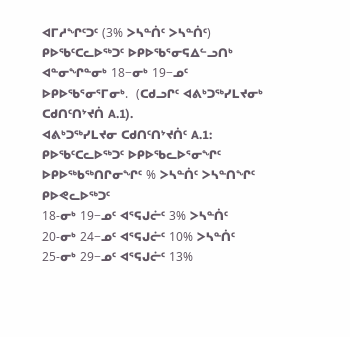ᐊᒥᓱᖏᑦᑐᑦ (3% ᐳᓴᓐᑏᑦ ᐳᓴᓐᑏᑦ) ᑭᐅᖃᑦᑕᓚᐅᖅᑐᑦ ᐅᑭᐅᖃᕐᓂᕋᐃᓪᓗᑎᒃ ᐊᓐᓂᖏᓐᓂᒃ 18−ᓂᒃ 19−ᓄᑦ ᐅᑭᐅᖃᕐᓂᕐᒥᓂᒃ.  (ᑕᑯᓗᒋᑦ ᐊᕕᒃᑐᖅᓯᒪᔪᓂᒃ ᑕᑯᑎᑦᑎᔾᔪᑏ A.1).
ᐊᕕᒃᑐᖅᓯᒪᔪᓂ ᑕᑯᑎᑦᑎᔾᔪᑏᑦ A.1: ᑭᐅᖃᑦᑕᓚᐅᖅᑐᑦ ᐅᑭᐅᖃᓚᐅᕐᓂᖏᑦ
ᐅᑭᐅᖅᑲᖅᑎᒋᓂᖏᑦ % ᐳᓴᓐᑏᑦ ᐳᓴᓐᑎᖏᑦ ᑭᐅᕙᓚᐅᖅᑐᑦ
18-ᓂᒃ 19−ᓄᑦ ᐊᕐᕋᒍᓖᑦ 3% ᐳᓴᓐᑏᑦ
20-ᓂᒃ 24−ᓄᑦ ᐊᕐᕋᒍᓖᑦ 10% ᐳᓴᓐᑏᑦ
25-ᓂᒃ 29−ᓄᑦ ᐊᕐᕋᒍᓖᑦ 13%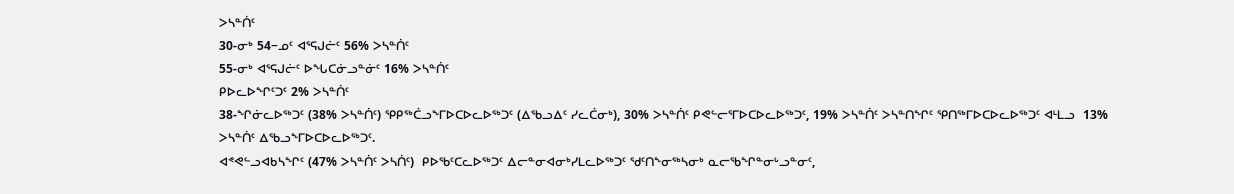ᐳᓴᓐᑏᑦ
30-ᓂᒃ 54−ᓄᑦ ᐊᕐᕋᒍᓖᑦ 56% ᐳᓴᓐᑏᑦ
55-ᓂᒃ ᐊᕐᕋᒍᓖᑦ ᐅᖓᑕᓃᓗᓐᓃᑦ 16% ᐳᓴᓐᑏᑦ
ᑭᐅᓚᐅᖏᑦᑐᑦ 2% ᐳᓴᓐᑏᑦ
38-ᖏᓃᓚᐅᖅᑐᑦ (38% ᐳᓴᓐᑏᑦ) ᕿᑭᖅᑖᓗᖕᒥᐅᑕᐅᓚᐅᖅᑐᑦ (ᐃᖃᓗᐃᑦ ᓯᓚᑖᓂᒃ), 30% ᐳᓴᓐᑏᑦ ᑭᕙᓪᓕᕐᒥᐅᑕᐅᓚᐅᖅᑐᑦ, 19% ᐳᓴᓐᑏᑦ ᐳᓴᓐᑎᖏᑦ ᕿᑎᖅᒥᐅᑕᐅᓚᐅᖅᑐᑦ ᐊᒻᒪᓗ  13% ᐳᓴᓐᑏᑦ ᐃᖃᓗᖕᒥᐅᑕᐅᓚᐅᖅᑐᑦ.
ᐊᕝᕙᓪᓗᐊᑲᓴᖏᑦ (47% ᐳᓴᓐᑏᑦ ᐳᓴᑏᑦ)  ᑭᐅᖃᑦᑕᓚᐅᖅᑐᑦ ᐃᓕᓐᓂᐊᓂᒃᓯᒪᓚᐅᖅᑐᑦ ᖁᑦᑎᖕᓂᖅᓴᓂᒃ ᓇᓕᖃᖏᓐᓂᒡᓗᓐᓂᑦ,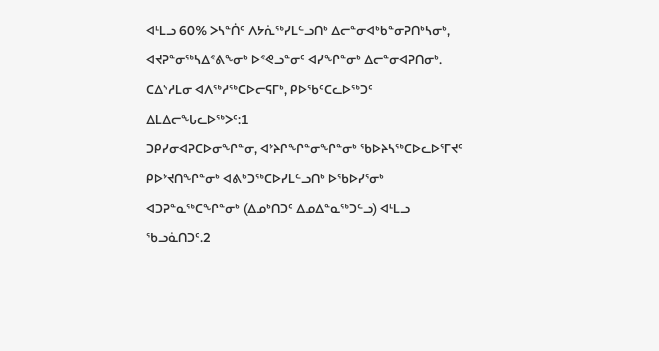ᐊᒻᒪᓗ 60% ᐳᓴᓐᑏᑦ ᐱᔭᕇᖅᓯᒪᓪᓗᑎᒃ ᐃᓕᓐᓂᐊᒃᑲᓐᓂᕈᑎᒃᓴᓂᒃ, ᐊᔪᕈᓐᓂᖅᓴᐃᕝᕕᖕᓂᒃ ᐅᕝᕙᓗᓐᓂᑦ ᐊᓯᖏᓐᓂᒃ ᐃᓕᓐᓂᐊᕈᑎᓂᒃ. ᑕᐃᔅᓱᒪᓂ ᐊᐱᖅᓱᖅᑕᐅᓕᕋᒥᒃ, ᑭᐅᖃᑦᑕᓚᐅᖅᑐᑦ ᐃᒪᐃᓕᖓᓚᐅᖅᐳᑦ:1
ᑐᑭᓯᓂᐊᕈᑕᐅᓂᖏᓐᓂ, ᐊᔾᔨᒋᖏᓐᓂᖏᓐᓂᒃ ᖃᐅᔨᓴᖅᑕᐅᓚᐅᕐᒥᔪᑦ ᑭᐅᔾᔪᑎᖏᓐᓂᒃ ᐊᕕᒃᑐᖅᑕᐅᓯᒪᓪᓗᑎᒃ ᐅᖃᐅᓯᕐᓂᒃ ᐊᑐᕈᓐᓇᖅᑕᖏᓐᓂᒃ (ᐃᓄᒃᑎᑐᑦ ᐃᓄᐃᓐᓇᖅᑐᓪᓗ) ᐊᒻᒪᓗ ᖃᓗᓈᑎᑐᑦ.2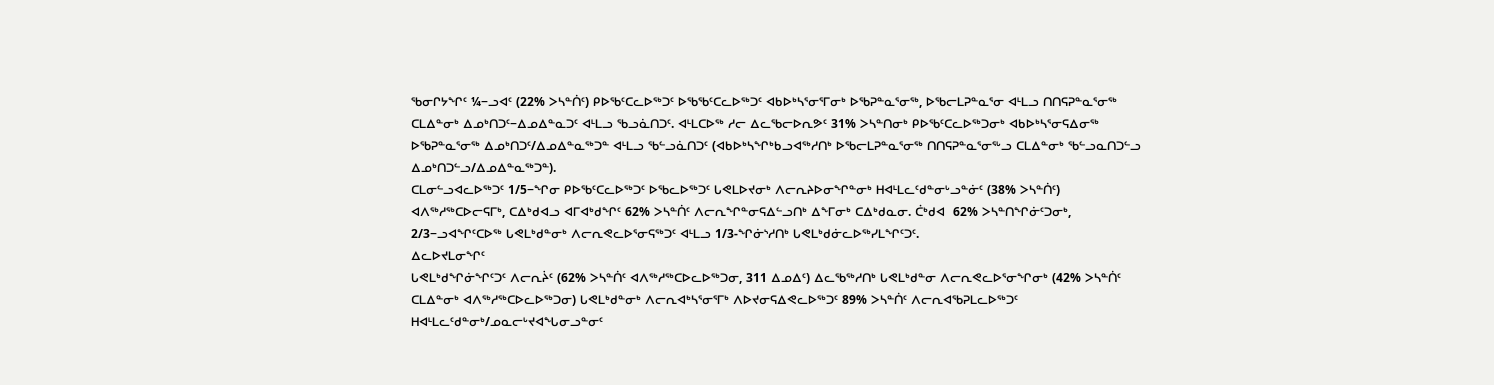ᖃᓂᒋᔭᖏᑦ ¼−ᓗᐊᑦ (22% ᐳᓴᓐᑏᑦ) ᑭᐅᖃᑦᑕᓚᐅᖅᑐᑦ ᐅᖃᖃᑦᑕᓚᐅᖅᑐᑦ ᐊᑲᐅᒃᓴᕐᓂᕐᒥᓂᒃ ᐅᖃᕈᓐᓇᕐᓂᖅ, ᐅᖃᓕᒪᕈᓐᓇᕐᓂ ᐊᒻᒪᓗ ᑎᑎᕋᕈᓐᓇᕐᓂᖅ ᑕᒪᐃᓐᓂᒃ ᐃᓄᒃᑎᑐᑦ−ᐃᓄᐃᓐᓇᑐᑦ ᐊᒻᒪᓗ ᖃᓗᓈᑎᑐᑦ. ᐊᒻᒪᑕᐅᖅ ᓱᓕ ᐃᓚᖃᓕᐅᕆᕗᑦ 31% ᐳᓴᓐᑎᓂᒃ ᑭᐅᖃᑦᑕᓚᐅᖅᑐᓂᒃ ᐊᑲᐅᒃᓴᕐᓂᕋᐃᓂᖅ ᐅᖃᕈᓐᓇᕐᓂᖅ ᐃᓄᒃᑎᑐᑦ/ᐃᓄᐃᓐᓇᖅᑐᓐ ᐊᒻᒪᓗ ᖃᓪᓗᓈᑎᑐᑦ (ᐊᑲᐅᒃᓴᖏᒃᑲᓗᐊᖅᓱᑎᒃ ᐅᖃᓕᒪᕈᓐᓇᕐᓂᖅ ᑎᑎᕋᕈᓐᓇᕐᓂᕐᒡᓗ ᑕᒪᐃᓐᓂᒃ ᖃᓪᓗᓇᑎᑐᓪᓗ ᐃᓄᒃᑎᑐᓪᓗ/ᐃᓄᐃᓐᓇᖅᑐᓐ).
ᑕᒪᓂᓪᓗᐊᓚᐅᖅᑐᑦ 1/5−ᖏᓂ ᑭᐅᖃᑦᑕᓚᐅᖅᑐᑦ ᐅᖃᓚᐅᖅᑐᑦ ᒐᕙᒪᐅᔪᓂᒃ ᐱᓕᕆᔨᐅᓂᖏᓐᓂᒃ ᕼᐊᒻᒪᓚᑦᑯᓐᓂᒡᓗᓐᓃᑦ (38% ᐳᓴᓐᑏᑦ) ᐊᐱᖅᓱᖅᑕᐅᓕᕋᒥᒃ, ᑕᐃᒃᑯᐊᓗ ᐊᒥᐊᒃᑯᖏᑦ 62% ᐳᓴᓐᑏᑦ ᐱᓕᕆᖏᓐᓂᕋᐃᓪᓗᑎᒃ ᐃᖕᒥᓂᒃ ᑕᐃᒃᑯᓇᓂ. ᑖᒃᑯᐊ  62% ᐳᓴᓐᑎᖏᓃᑦᑐᓂᒃ, 2/3−ᓗᐊᖏᑦᑕᐅᖅ ᒐᕙᒪᒃᑯᓐᓂᒃ ᐱᓕᕆᕙᓚᐅᕐᓂᕋᖅᑐᑦ ᐊᒻᒪᓗ 1/3-ᖏᓃᔅᓱᑎᒃ ᒐᕙᒪᒃᑯᓃᓚᐅᖅᓯᒪᖏᑦᑐᑦ.
ᐃᓚᐅᔪᒪᓂᖏᑦ
ᒐᕙᒪᒃᑯᖏᓃᖏᑦᑐᑦ ᐱᓕᕆᔩᑦ (62% ᐳᓴᓐᑏᑦ ᐊᐱᖅᓱᖅᑕᐅᓚᐅᖅᑐᓂ, 311 ᐃᓄᐃᑦ) ᐃᓚᖃᖅᓱᑎᒃ ᒐᕙᒪᒃᑯᓐᓂ ᐱᓕᕆᕙᓚᐅᕐᓂᖏᓂᒃ (42% ᐳᓴᓐᑏᑦ ᑕᒪᐃᓐᓂᒃ ᐊᐱᖅᓱᖅᑕᐅᓚᐅᖅᑐᓂ) ᒐᕙᒪᒃᑯᓐᓂᒃ ᐱᓕᕆᐊᒃᓴᕐᓂᕐᒥᒃ ᐱᐅᔪᓂᕋᐃᕙᓚᐅᖅᑐᑦ 89% ᐳᓴᓐᑏᑦ ᐱᓕᕆᐊᖃᕈᒪᓚᐅᖅᑐᑦ ᕼᐊᒻᒪᓚᑦᑯᓐᓂᒃ/ᓄᓇᓕᒡᔪᐊᖓᓂᓗᓐᓂᑦ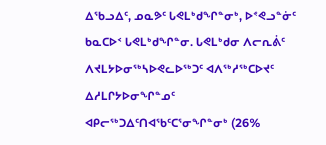ᐃᖃᓗᐃᑦ, ᓄᓇᕗᑦ ᒐᕙᒪᒃᑯᖏᓐᓂᒃ, ᐅᕝᕙᓗᓐᓃᑦ ᑲᓇᑕᐅᑉ ᒐᕙᒪᒃᑯᖏᓐᓂ. ᒐᕙᒪᒃᑯᓂ ᐱᓕᕆᕖᑦ ᐱᔪᒪᔭᐅᓂᖅᓴᐅᕙᓚᐅᖅᑐᑦ ᐊᐱᖅᓱᖅᑕᐅᔪᑦ ᐃᓱᒪᒋᔭᐅᓂᖏᓐᓄᑦ ᐊᑭᓕᖅᑐᐃᑦᑎᐊᖃᑦᑕᕐᓂᖏᓐᓂᒃ (26%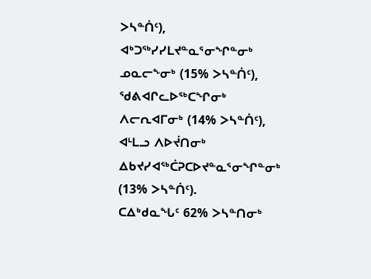ᐳᓴᓐᑏᑦ), ᐊᒃᑐᖅᓯᓯᒪᔪᓐᓇᕐᓂᖏᓐᓂᒃ ᓄᓇᓕᖕᓂᒃ (15% ᐳᓴᓐᑏᑦ), ᖁᕕᐊᒋᓚᐅᖅᑕᖏᓂᒃ ᐱᓕᕆᐊᒥᓂᒃ (14% ᐳᓴᓐᑏᑦ), ᐊᒻᒪᓗ ᐱᐅᔫᑎᓂᒃ ᐃᑲᔪᓯᐊᖅᑖᕈᑕᐅᔪᓐᓇᕐᓂᖏᓐᓂᒃ (13% ᐳᓴᓐᑏᑦ).
ᑕᐃᒃᑯᓇᖓᑦ 62% ᐳᓴᓐᑎᓂᒃ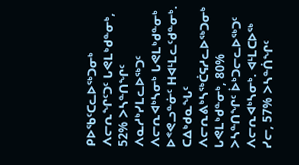ᑭᐅᖃᑦᑕᓚᐅᖅᑐᓂᒃ ᐱᓕᕆᖏᑦᑐᑦ ᒐᕙᒪᒃᑯᓐᓂᒃ, 52% ᐳᓴᓐᑎᖏᑦ ᐱᓇᓱᒃᓯᒪᓚᐅᖅᑐᑦ ᐱᓕᕆᐊᒃᓴᓂᒃ ᒐᕙᒪᒃᑯᓐᓂᒃ ᐅᕝᕙᓗᓐᓃᑦ ᕼᐊᒻᒪᓚᑦᑯᓐᓂᒃ. ᑕᐃᒃᑯᓇᖓᑦ ᐱᓕᕆᕕᒃᓴᖅᑖᕋᓱᓚᐅᖅᑐᓂᒃ ᒐᕙᒪᒃᑯᓐᓂᒃ, 80% ᐳᓴᓐᑎᖏᑦ ᐆᒃᑐᓕᓚᐅᖅᑐᑦ ᐱᓕᕆᐊᒃᓴᓂᒃ. ᐊᒻᒪᑕᐅᖅ ᓯᓕ, 57% ᐳᓴᓐᑏᖏᑦ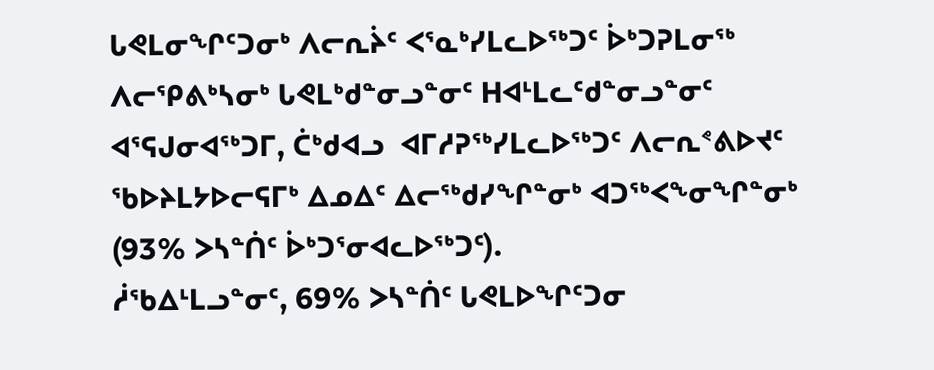ᒐᕙᒪᓂᖏᑦᑐᓂᒃ ᐱᓕᕆᔩᑦ ᐸᕐᓇᒃᓯᒪᓚᐅᖅᑐᑦ ᐆᒃᑐᕈᒪᓂᖅ ᐱᓕᕿᕕᒃᓴᓂᒃ ᒐᕙᒪᒃᑯᓐᓂᓗᓐᓂᑦ ᕼᐊᒻᒪᓚᑦᑯᓐᓂᓗᓐᓂᑦ ᐊᕐᕋᒍᓂᐊᖅᑐᒥ, ᑖᒃᑯᐊᓗ  ᐊᒥᓱᕈᖅᓯᒪᓚᐅᖅᑐᑦ ᐱᓕᕆᕝᕕᐅᔪᑦ ᖃᐅᔨᒪᔭᐅᓕᕋᒥᒃ ᐃᓄᐃᑦ ᐃᓕᖅᑯᓯᖏᓐᓂᒃ ᐊᑐᖅᐸᖕᓂᖏᓐᓂᒃ (93% ᐳᓴᓐᑏᑦ ᐆᒃᑐᕐᓂᐊᓚᐅᖅᑐᑦ).
ᓲᖃᐃᒻᒪᓗᓐᓂᑦ, 69% ᐳᓴᓐᑏᑦ ᒐᕙᒪᐅᖏᑦᑐᓂ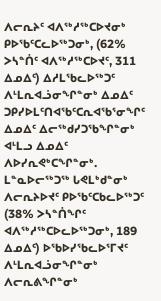ᐱᓕᕆᔨᑦ ᐊᐱᖅᓱᖅᑕᐅᔪᓂᒃ ᑭᐅᖃᑦᑕᓚᐅᖅᑐᓂᒃ, (62% ᐳᓴᓐᑏᑦ ᐊᐱᖅᓱᖅᑕᐅᔪᑦ, 311 ᐃᓄᐃᑦ) ᐃᓱᒪᖃᓚᐅᖅᑐᑦ ᐱᒻᒪᕆᐊᓘᓂᖏᓐᓂᒃ ᐃᓄᐃᑦ ᑐᑭᓯᐅᒪᑦᑎᐊᖃᑦᑕᕆᐊᖃᕐᓂᖏᑦ ᐃᓄᐃᑦ ᐃᓕᖅᑯᓯᑐᖃᖏᓐᓂᒃ ᐊᒻᒪᓗ ᐃᓄᐃᑦ ᐱᐅᓯᕆᕙᒃᑕᖏᓐᓂᒃ.
ᒪᓐᓇᐅᓕᖅᑐᖅ ᒐᕙᒪᒃᑯᓐᓂᒃ ᐱᓕᕆᔨᐅᔪᑦ ᑭᐅᖃᑦᑕᑲᓚᐅᖅᑐᑦ (38% ᐳᓴᓐᑏᖏᑦ ᐊᐱᖅᓱᖅᑕᐅᓚᐅᖅᑐᓂᒃ, 189 ᐃᓄᐃᑦ) ᐅᖃᐅᓯᖃᓚᐅᕐᒥᔪᑦ ᐱᒻᒪᕆᐊᓘᓂᖏᓐᓂᒃ ᐱᓕᕆᕕᖏᓐᓂᒃ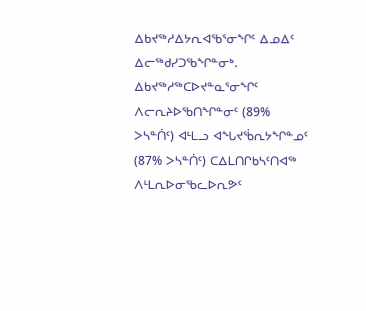ᐃᑲᔪᖅᓱᐃᔭᕆᐊᖃᕐᓂᖏᑦ ᐃᓄᐃᑦ ᐃᓕᖅᑯᓯᑐᖃᖏᓐᓂᒃ.   ᐃᑲᔪᖅᓱᖅᑕᐅᔪᓐᓇᕐᓂᖏᑦ ᐱᓕᕆᔨᐅᖃᑎᖏᓐᓂᑦ (89% ᐳᓴᓐᑏᑦ) ᐊᒻᒪᓗ ᐊᖓᔪᖄᕆᔭᖏᓐᓄᑦ (87% ᐳᓴᓐᑏᑦ) ᑕᐃᒪᑎᒋᑲᓴᑦᑎᐊᖅ ᐱᒻᒪᕆᐅᓂᖃᓚᐅᕆᕗᑦ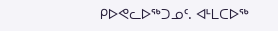ᑭᐅᕙᓚᐅᖅᑐᓄᑦ. ᐊᒻᒪᑕᐅᖅ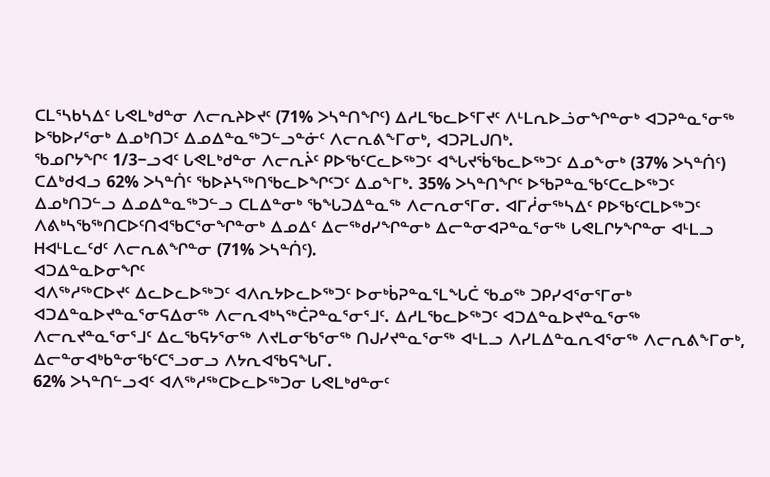ᑕᒪᕐᓴᑲᓴᐃᑦ ᒐᕙᒪᒃᑯᓐᓂ ᐱᓕᕆᔨᐅᔪᑦ (71% ᐳᓴᓐᑎᖏᑦ) ᐃᓱᒪᖃᓚᐅᕐᒥᔪᑦ ᐱᒻᒪᕆᐅᓘᓂᖏᓐᓂᒃ ᐊᑐᕈᓐᓇᕐᓂᖅ ᐅᖃᐅᓯᕐᓂᒃ ᐃᓄᒃᑎᑐᑦ ᐃᓄᐃᓐᓇᖅᑐᓪᓗᓐᓃᑦ ᐱᓕᕆᕕᖕᒥᓂᒃ, ᐊᑐᕈᒪᒍᑎᒃ.
ᖃᓄᒋᔭᖏᑦ 1/3−ᓗᐊᑦ ᒐᕙᒪᒃᑯᓐᓂ ᐱᓕᕆᔩᑦ ᑭᐅᖃᑦᑕᓚᐅᖅᑐᑦ ᐊᖓᔪᖄᖃᓚᐅᖅᑐᑦ ᐃᓄᖕᓂᒃ (37% ᐳᓴᓐᑏᑦ) ᑕᐃᒃᑯᐊᓗ 62% ᐳᓴᓐᑏᑦ ᖃᐅᔨᓴᖅᑎᖃᓚᐅᖏᑦᑐᑦ ᐃᓄᖕᒥᒃ. 35% ᐳᓴᓐᑎᖏᑦ ᐅᖃᕈᓐᓇᖃᑦᑕᓚᐅᖅᑐᑦ ᐃᓄᒃᑎᑐᓪᓗ ᐃᓄᐃᓐᓇᖅᑐᓪᓗ ᑕᒪᐃᓐᓂᒃ ᖃᖓᑐᐃᓐᓇᖅ ᐱᓕᕆᓂᕐᒥᓂ. ᐊᒥᓲᓂᖅᓴᐃᑦ ᑭᐅᖃᑦᑕᒪᐅᖅᑐᑦ ᐱᕕᒃᓴᖃᖅᑎᑕᐅᑦᑎᐊᖃᑕᕐᓂᖏᓐᓂᒃ ᐃᓄᐃᑦ ᐃᓕᖅᑯᓯᖏᓐᓂᒃ ᐃᓕᓐᓂᐊᕈᓐᓇᕐᓂᖅ ᒐᕙᒪᒋᔭᖏᓐᓂ ᐊᒻᒪᓗ ᕼᐊᒻᒪᓚᑦᑯᑦ ᐱᓕᕆᕕᖏᓐᓂ (71% ᐳᓴᓐᑏᑦ).
ᐊᑐᐃᓐᓇᐅᓂᖏᑦ
ᐊᐱᖅᓱᖅᑕᐅᔪᑦ ᐃᓚᐅᓚᐅᖅᑐᑦ ᐊᐱᕆᔭᐅᓚᐅᖅᑐᑦ ᐅᓂᒃᑳᕈᓐᓇᕐᒪᖓᑖ ᖃᓄᖅ ᑐᑭᓯᐊᕐᓂᕐᒥᓂᒃ ᐊᑐᐃᓐᓇᐅᔪᓐᓇᕐᓂᕋᐃᓂᖅ ᐱᓕᕆᐊᒃᓴᖅᑖᕈᓐᓇᕐᓂᕐᒧᑦ. ᐃᓱᒪᖃᓚᐅᖅᑐᑦ ᐊᑐᐃᓐᓇᐅᔪᓐᓇᕐᓂᖅ ᐱᓕᕆᔪᓐᓇᕐᓂᕐᒧᑦ ᐃᓚᖃᕋᔭᕐᓂᖅ ᐱᔪᒪᓂᖃᕐᓂᖅ ᑎᒍᓯᔪᓐᓇᕐᓂᖅ ᐊᒻᒪᓗ ᐱᓯᒪᐃᓐᓇᕆᐊᕐᓂᖅ ᐱᓕᕆᕕᖕᒥᓂᒃ, ᐃᓕᓐᓂᐊᒃᑲᓐᓂᖃᑦᑕᕐᓗᓂᓗ ᐱᔭᕆᐊᖃᕋᖓᒥ.
62% ᐳᓴᓐᑎᓪᓗᐊᑦ ᐊᐱᖅᓱᖅᑕᐅᓚᐅᖅᑐᓂ ᒐᕙᒪᒃᑯᓐᓂᑦ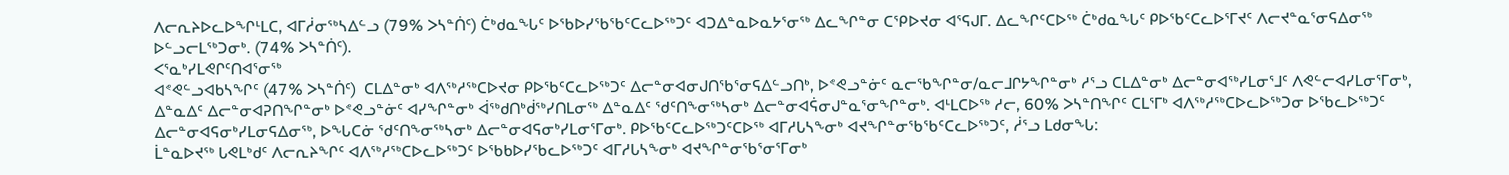ᐱᓕᕆᔨᐅᓚᐅᖏᒻᒪᑕ, ᐊᒥᓲᓂᖅᓴᐃᓪᓗ (79% ᐳᓴᓐᑏᑦ) ᑖᒃᑯᓇᖓᑦ ᐅᖃᐅᓯᖃᖃᑦᑕᓚᐅᖅᑐᑦ ᐊᑐᐃᓐᓇᐅᓇᔭᕐᓂᖅ ᐃᓚᖏᓐᓂ ᑕᕿᐅᔪᓂ ᐊᕐᕋᒍᒥ. ᐃᓚᖏᑦᑕᐅᖅ ᑖᒃᑯᓇᖓᑦ ᑭᐅᖃᑦᑕᓚᐅᕐᒥᔪᑦ ᐱᓕᔪᓐᓇᕐᓂᕋᐃᓂᖅ ᐅᓪᓗᓕᒪᖅᑐᓂᒃ. (74% ᐳᓴᓐᑏᑦ).
ᐸᕐᓇᒃᓯᒪᕙᒋᑦᑎᐊᕐᓂᖅ
ᐊᕝᕙᓪᓗᐊᑲᓴᖏᑦ (47% ᐳᓴᓐᑏᑦ)  ᑕᒪᐃᓐᓂᒃ ᐊᐱᖅᓱᖅᑕᐅᔪᓂ ᑭᐅᖃᑦᑕᓚᐅᖅᑐᑦ ᐃᓕᓐᓂᐊᓂᒍᑎᖃᕐᓂᕋᐃᓪᓗᑎᒃ, ᐅᕝᕙᓗᓐᓃᑦ ᓇᓕᖃᖏᓐᓂ/ᓇᓕᒧᒋᔭᖏᓐᓂᒃ ᓱᕐᓗ ᑕᒪᐃᓐᓂᒃ ᐃᓕᓐᓂᐊᖅᓯᒪᓂᕐᒧᑦ ᐱᕙᓪᓕᐊᓯᒪᓂᕐᒥᓂᒃ, ᐃᓐᓇᐃᑦ ᐃᓕᓐᓂᐊᕈᑎᖏᓐᓂᒃ ᐅᕝᕙᓗᓐᓃᑦ ᐊᓯᖏᓐᓂᒃ ᐋᖅᑯᑎᒃᑰᖅᓯᑎᒪᓂᖅ ᐃᓐᓇᐃᑦ ᖁᑦᑎᖕᓂᖅᓴᓂᒃ ᐃᓕᓐᓂᐊᕌᓂᒍᓐᓇᕐᓂᖏᓐᓂᒃ. ᐊᒻᒪᑕᐅᖅ ᓱᓕ, 60% ᐳᓴᓐᑎᖏᑦ ᑕᒪᕐᒥᒃ ᐊᐱᖅᓱᖅᑕᐅᓚᐅᖅᑐᓂ ᐅᖃᓚᐅᖅᑐᑦ ᐃᓕᓐᓂᐊᕋᓂᒃᓯᒪᓂᕋᐃᓂᖅ, ᐅᖓᑕᓃ ᖁᑦᑎᖕᓂᖅᓴᓂᒃ ᐃᓕᓐᓂᐊᕋᓂᒃᓯᒪᓂᕐᒥᓂᒃ. ᑭᐅᖃᑦᑕᓚᐅᖅᑐᑦᑕᐅᖅ ᐊᒥᓱᒐᓴᖕᓂᒃ ᐊᔪᖏᓐᓂᖃᖃᑦᑕᓚᐅᖅᑐᑦ, ᓲᕐᓗ ᒪᑯᓂᖓ:
ᒫᓐᓇᐅᔪᖅ ᒐᕙᒪᒃᑯᑦ ᐱᓕᕆᔨᖏᑦ ᐊᐱᖅᓱᖅᑕᐅᓚᐅᖅᑐᑦ ᐅᖃᑲᐅᓯᖃᓚᐅᖅᑐᑦ ᐊᒥᓱᒐᓴᖕᓂᒃ ᐊᔪᖏᓐᓂᖃᕐᓂᕐᒥᓂᒃ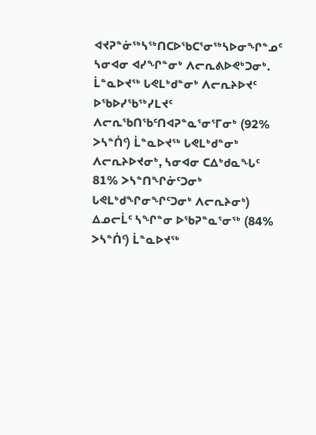ᐊᔪᕈᓐᓃᖅᓴᖅᑎᑕᐅᖃᑕᕐᓂᖅᓴᐅᓂᖏᓐᓄᑦ ᓴᓂᐊᓂ ᐊᓯᖏᓐᓂᒃ ᐱᓕᕆᕕᐅᕙᒃᑐᓂᒃ. ᒫᓐᓇᐅᔪᖅ ᒐᕙᒪᒃᑯᓐᓂᒃ ᐱᓕᕆᔨᐅᔪᑦ ᐅᖃᐅᓯᖃᖅᓯᒪᔪᑦ ᐱᓕᕆᖃᑎᖃᑦᑎᐊᕈᓐᓇᕐᓂᕐᒥᓂᒃ (92% ᐳᓴᓐᑏᑦ) ᒫᓐᓇᐅᔪᖅ ᒐᕙᒪᒃᑯᓐᓂᒃ ᐱᓕᕆᔨᐅᔪᓂᒃ, ᓴᓂᐊᓂ ᑕᐃᒃᑯᓇᖓᑦ 81% ᐳᓴᓐᑎᖏᓃᑦᑐᓂᒃ ᒐᕙᒪᒃᑯᖏᓂᖏᑦᑐᓂᒃ ᐱᓕᕆᔨᓂᒃ) ᐃᓄᓕᒫᑦ ᓴᖏᓐᓂ ᐅᖃᕈᓐᓇᕐᓂᖅ (84% ᐳᓴᓐᑏᑦ) ᒫᓐᓇᐅᔪᖅ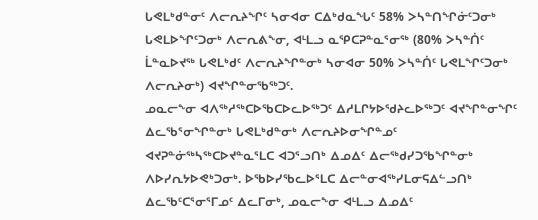ᒐᕙᒪᒃᑯᓐᓂᑦ ᐱᓕᕆᔨᖏᑦ ᓴᓂᐊᓂ ᑕᐃᒃᑯᓇᖓᑦ 58% ᐳᓴᓐᑎᖏᓃᑦᑐᓂᒃ ᒐᕙᒪᐅᖏᑦᑐᓂᒃ ᐱᓕᕆᕕᖕᓂ, ᐊᒻᒪᓗ ᓇᕿᑕᕈᓐᓇᕐᓂᖅ (80% ᐳᓴᓐᑏᑦ ᒫᓐᓇᐅᔪᖅ ᒐᕙᒪᒃᑯᑦ ᐱᓕᕆᔨᖏᓐᓂᒃ ᓴᓂᐊᓂ 50% ᐳᓴᓐᑏᑦ ᒐᕙᒪᖏᑦᑐᓂᒃ ᐱᓕᕆᔨᓂᒃ) ᐊᔪᖏᓐᓂᖃᖅᑐᑦ.
ᓄᓇᓕᖕᓂ ᐊᐱᖅᓱᖅᑕᐅᖃᑕᐅᓚᐅᖅᑐᑦ ᐃᓱᒪᒋᔭᐅᖁᔨᓚᐅᖅᑐᑦ ᐊᔪᖏᓐᓂᖏᑦ ᐃᓚᖃᕐᓂᖏᓐᓂᒃ ᒐᕙᒪᒃᑯᓐᓂᒃ ᐱᓕᕆᔨᐅᓂᖏᓐᓄᑦ ᐊᔪᕈᓐᓃᖅᓴᖅᑕᐅᔪᓐᓇᕐᒪᑕ ᐊᑐᕐᓗᑎᒃ ᐃᓄᐃᑦ ᐃᓕᖅᑯᓯᑐᖃᖏᓐᓂᒃ ᐱᐅᓯᕆᔭᐅᕙᒃᑐᓂᒃ. ᐅᖃᐅᓯᖃᓚᐅᕐᒪᑕ ᐃᓕᓐᓂᐊᖅᓯᒪᓂᕋᐃᓪᓗᑎᒃ ᐃᓚᖃᑦᑕᕐᓂᕐᒥᓄᑦ ᐃᓚᒥᓂᒃ, ᓄᓇᓕᖕᓂ ᐊᒻᒪᓗ ᐃᓄᐃᑦ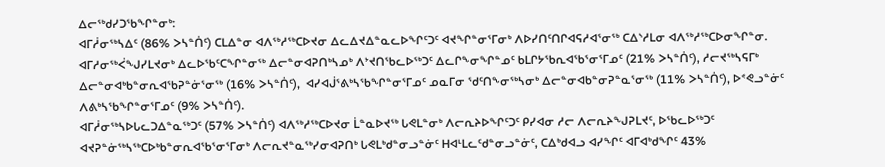ᐃᓕᖅᑯᓯᑐᖃᖏᓐᓂᒃ:
ᐊᒥᓲᓂᖅᓴᐃᑦ (86% ᐳᓴᓐᑏᑦ) ᑕᒪᐃᓐᓂ ᐊᐱᖅᓱᖅᑕᐅᔪᓂ ᐃᓚᐃᔪᐃᓐᓇᓚᐅᖏᑦᑐᑦ ᐊᔪᖏᓐᓂᕐᒥᓂᒃ ᐱᐅᓯᑎᑦᑎᒋᐊᕋᓱᐊᕐᓂᖅ ᑕᐃᔅᓱᒪᓂ ᐊᐱᖅᓱᖅᑕᐅᓂᖏᓐᓂ. ᐊᒥᓱᓂᖅᐹᖑᓯᒪᔪᓂᒃ ᐃᓚᐅᖃᑦᑕᖏᓐᓂᖅ ᐃᓕᓐᓂᐊᕈᑎᒃᓴᓄᒃ ᐱᔾᔪᑎᖃᓚᐅᖅᑐᑦ ᐃᓚᒋᖕᓂᖏᓐᓄᑦ ᑲᒪᒋᔭᖃᕆᐊᖃᕐᓂᕐᒥᓄᑦ (21% ᐳᓴᓐᑏᑦ), ᓱᓕᔪᖅᓴᕋᒥᒃ ᐃᓕᓐᓂᐊᒃᑲᓐᓂᕆᐊᖃᕈᓐᓃᕐᓂᖅ (16% ᐳᓴᓐᑏᑦ),  ᐊᓯᐊᒎᕐᕕᒃᓴᖃᖏᓐᓂᕐᒥᓄᑦ ᓄᓇᒥᓂ ᖁᑦᑎᖕᓂᖅᓴᓂᒃ ᐃᓕᓐᓂᐊᑲᓐᓂᕈᓐᓇᕐᓂᖅ (11% ᐳᓴᓐᑏᑦ), ᐅᕝᕙᓗᓐᓃᑦ ᐱᕕᒃᓴᖃᖏᓐᓂᕐᒥᓄᑦ (9% ᐳᓴᓐᑏᑦ).
ᐊᒥᓲᓂᖅᓴᐅᒐᓚᑐᐃᓐᓇᖅᑐᑦ (57% ᐳᓴᓐᑏᑦ) ᐊᐱᖅᓱᖅᑕᐅᔪᓂ ᒫᓐᓇᐅᔪᖅ ᒐᕙᒪᓐᓂᒃ ᐱᓕᕆᔨᐅᖏᑦᑐᑦ ᑭᓯᐊᓂ ᓱᓕ ᐱᓕᕆᔨᖑᕈᒪᔪᑦ, ᐅᖃᓚᐅᖅᑐᑦ ᐊᔪᕈᓐᓃᖅᓴᖅᑕᐅᒃᑲᓐᓂᕆᐊᖃᕐᓂᕐᒥᓂᒃ ᐱᓕᕆᔪᓐᓇᖅᓯᓂᐊᕈᑎᒃ ᒐᕙᒪᒃᑯᓐᓂᓗᓐᓃᑦ ᕼᐊᒻᒪᓚᑦᑯᓐᓂᓗᓐᓃᑦ, ᑕᐃᒃᑯᐊᓗ ᐊᓯᖏᑦ ᐊᒥᐊᒃᑯᖏᑦ 43%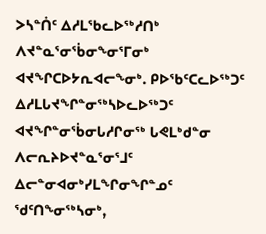ᐳᓴᓐᑏᑦ ᐃᓱᒪᖃᓚᐅᖅᓱᑎᒃ ᐱᔪᓐᓇᕐᓂᖄᓂᖕᓂᕐᒥᓂᒃ ᐊᔪᖏᑕᐅᔭᕆᐊᓕᖕᓂᒃ. ᑭᐅᖃᑦᑕᓚᐅᖅᑐᑦ
ᐃᓱᒪᒐᔪᖏᓐᓂᖅᓴᐅᓚᐅᖅᑐᑦ ᐊᔪᖏᓐᓂᖄᓂᒐᓱᒋᓂᖅ ᒐᕙᒪᒃᑯᓐᓂ ᐱᓕᕆᔨᐅᔪᓐᓇᕐᓂᕐᒧᑦ ᐃᓕᓐᓂᐊᓂᒃᓯᒪᖏᓂᖏᓐᓄᑦ ᖁᑦᑎᖕᓂᖅᓴᓂᒃ,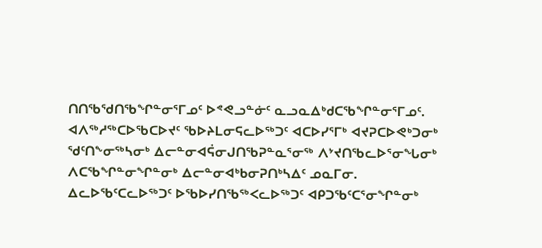ᑎᑎᖃᖁᑎᖃᖏᓐᓂᕐᒥᓄᑦ ᐅᕝᕙᓗᓐᓃᑦ ᓇᓗᓇᐃᒃᑯᑕᖃᖏᓐᓂᕐᒥᓄᑦ.
ᐊᐱᖅᓱᖅᑕᐅᖃᑕᐅᔪᑦ ᖃᐅᔨᒪᓂᕋᓚᐅᖅᑐᑦ ᐊᑕᐅᓯᕐᒥᒃ ᐊᔪᕈᑕᐅᕙᒃᑐᓂᒃ ᖁᑦᑎᖕᓂᖅᓴᓂᒃ ᐃᓕᓐᓂᐊᕌᓂᒍᑎᖃᕈᓐᓇᕐᓂᖅ ᐱᔾᔪᑎᖃᓚᐅᕐᓂᖓᓂᒃ ᐱᑕᖃᖏᓐᓂᖏᓐᓂᒃ ᐃᓕᓐᓂᐊᒃᑲᓂᕈᑎᒃᓴᐃᑦ ᓄᓇᒥᓂ. ᐃᓚᐅᖃᑦᑕᓚᐅᖅᑐᑦ ᐅᖃᐅᓯᑎᖃᖅᐸᓚᐅᖅᑐᑦ ᐊᑭᑐᖃᑦᑕᕐᓂᖏᓐᓂᒃ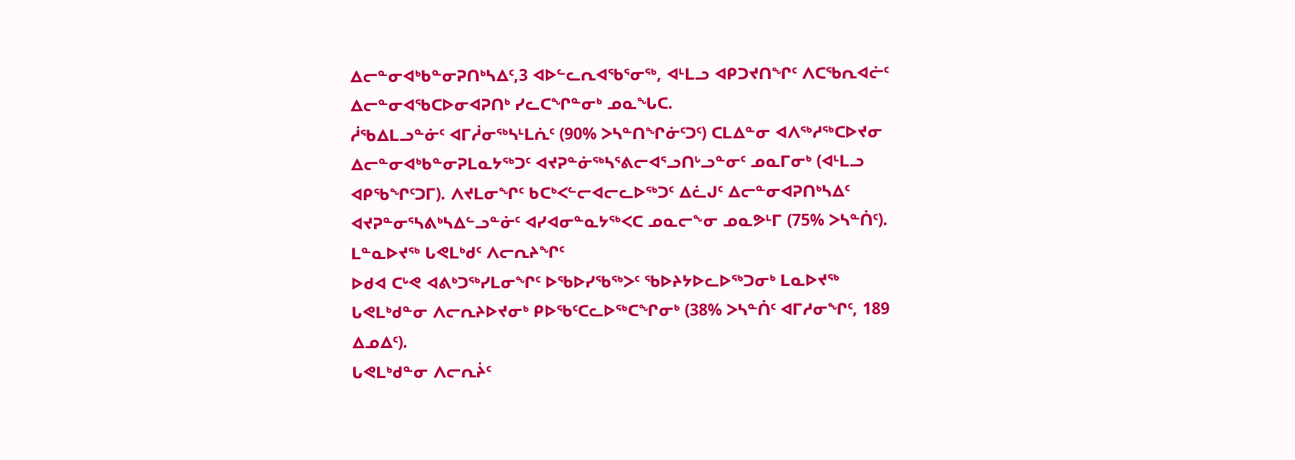ᐃᓕᓐᓂᐊᒃᑲᓐᓂᕈᑎᒃᓴᐃᑦ,3 ᐊᐅᓪᓚᕆᐊᖃᕐᓂᖅ, ᐊᒻᒪᓗ ᐊᑭᑐᔪᑎᖏᑦ ᐱᑕᖃᕆᐊᓖᑦ ᐃᓕᓐᓂᐊᖃᑕᐅᓂᐊᕈᑎᒃ ᓯᓚᑕᖏᓐᓂᒃ ᓄᓇᖓᑕ.
ᓲᖃᐃᒪᓗᓐᓃᑦ ᐊᒥᓲᓂᖅᓴᒻᒪᕇᑦ (90% ᐳᓴᓐᑎᖏᓃᑦᑐᑦ) ᑕᒪᐃᓐᓂ ᐊᐱᖅᓱᖅᑕᐅᔪᓂ ᐃᓕᓐᓂᐊᒃᑲᓐᓂᕈᒪᓇᔭᖅᑐᑦ ᐊᔪᕈᓐᓃᖅᓴᕐᕕᓕᐊᕐᓗᑎᒡᓗᓐᓂᑦ ᓄᓇᒥᓂᒃ (ᐊᒻᒪᓗ ᐊᑭᖃᖏᑦᑐᒥ). ᐱᔪᒪᓂᖏᑦ ᑲᑕᒃᐸᓪᓕᐊᓕᓚᐅᖅᑐᑦ ᐃᓛᒍᑦ ᐃᓕᓐᓂᐊᕈᑎᒃᓴᐃᑦ ᐊᔪᕈᓐᓂᕐᓴᕕᒃᓴᐃᓪᓗᓐᓃᑦ ᐊᓯᐊᓂᓐᓇᔭᖅᐸᑕ ᓄᓇᓕᖕᓂ ᓄᓇᕗᒻᒥ (75% ᐳᓴᓐᑏᑦ).
ᒪᓐᓇᐅᔪᖅ ᒐᕙᒪᒃᑯᑦ ᐱᓕᕆᔨᖏᑦ
ᐅᑯᐊ ᑕᒡᕙ ᐊᕕᒃᑐᖅᓯᒪᓂᖏᑦ ᐅᖃᐅᓯᖃᖅᐳᑦ ᖃᐅᔨᔭᐅᓚᐅᖅᑐᓂᒃ ᒪᓇᐅᔪᖅ ᒐᕙᒪᒃᑯᓐᓂ ᐱᓕᕆᔨᐅᔪᓂᒃ ᑭᐅᖃᑦᑕᓚᐅᖅᑕᖏᓂᒃ (38% ᐳᓴᓐᑏᑦ ᐊᒥᓱᓂᖏᑦ, 189 ᐃᓄᐃᑦ).
ᒐᕙᒪᒃᑯᓐᓂ ᐱᓕᕆᔩᑦ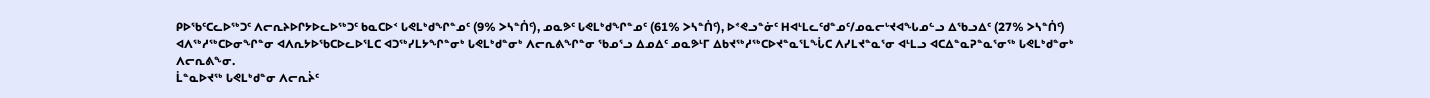ᑭᐅᖃᑦᑕᓚᐅᖅᑐᑦ ᐱᓕᕆᔨᐅᒋᔭᐅᓚᐅᖅᑐᑦ ᑲᓇᑕᐅᑉ ᒐᕙᒪᒃᑯᖏᓐᓄᑦ (9% ᐳᓴᓐᑏᑦ), ᓄᓇᕗᑦ ᒐᕙᒪᒃᑯᖏᓐᓄᑦ (61% ᐳᓴᓐᑏᑦ), ᐅᕝᕙᓗᓐᓃᑦ ᕼᐊᒻᒪᓚᑦᑯᓐᓄᑦ/ᓄᓇᓕᒡᔪᐊᖓᓄᓪᓗ ᐃᖃᓗᐃᑦ (27% ᐳᓴᓐᑏᑦ) ᐊᐱᖅᓱᖅᑕᐅᓂᖏᓐᓂ ᐊᐱᕆᔭᐅᖃᑕᐅᓚᐅᕐᒪᑕ ᐊᑐᖅᓯᒪᔭᖏᓐᓂᒃ ᒐᕙᒪᒃᑯᓐᓂᒃ ᐱᓕᕆᕕᖏᓐᓂ ᖃᓄᕐᓗ ᐃᓄᐃᑦ ᓄᓇᕗᒻᒥ ᐃᑲᔪᖅᓱᖅᑕᐅᔪᓐᓇᕐᒪᖔᑕ ᐱᓯᒪᔪᓐᓇᕐᓂ ᐊᒻᒪᓗ ᐊᑕᐃᓐᓇᕈᓐᓇᕐᓂᖅ ᒐᕙᒪᒃᑯᓐᓂᒃ ᐱᓕᕆᕕᖕᓂ.
ᒫᓐᓇᐅᔪᖅ ᒐᕙᒪᒃᑯᓐᓂ ᐱᓕᕆᔩᑦ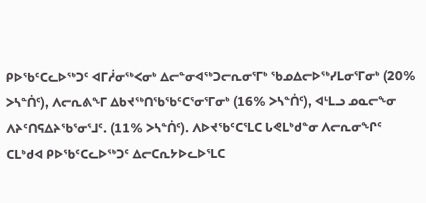ᑭᐅᖃᑦᑕᓚᐅᖅᑐᑦ ᐊᒥᓲᓂᖅᐸᓂᒃ ᐃᓕᓐᓂᐊᖅᑐᓕᕆᓂᕐᒥᒃ ᖃᓄᐃᓕᐅᖅᓯᒪᓂᕐᒥᓂᒃ (20% ᐳᓴᓐᑏᑦ), ᐱᓕᕆᕕᖕᒥ ᐃᑲᔪᖅᑎᖃᖃᑦᑕᕐᓂᕐᒥᓂᒃ (16% ᐳᓴᓐᑏᑦ), ᐊᒻᒪᓗ ᓄᓇᓕᖕᓂ ᐱᔨᑦᑎᕋᐃᔨᖃᕐᓂᕐᒧᑦ. (11% ᐳᓴᓐᑏᑦ). ᐱᐅᔪᖃᑦᑕᕐᒪᑕ ᒐᕙᒪᒃᑯᓐᓂ ᐱᓕᕆᓂᖏᑦ ᑕᒪᒃᑯᐊ ᑭᐅᖃᑦᑕᓚᐅᖅᑐᑦ ᐃᓕᑕᕆᔭᐅᓚᐅᕐᒪᑕ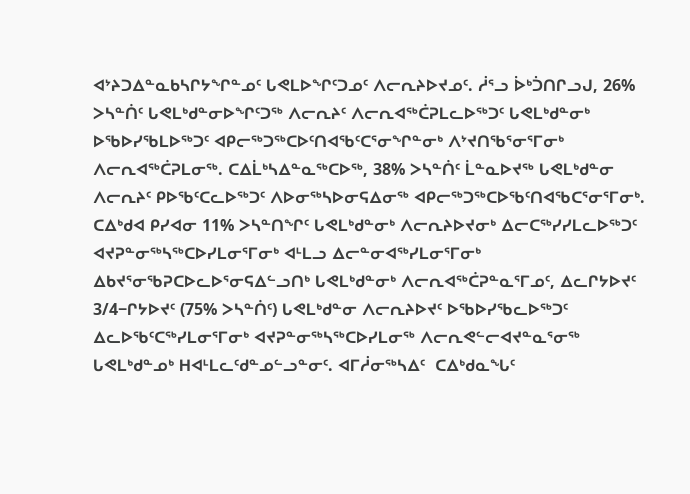ᐊᔾᔨᑐᐃᓐᓇᑲᓴᒋᔭᖏᓐᓄᑦ ᒐᕙᒪᐅᖏᑦᑐᓄᑦ ᐱᓕᕆᔨᐅᔪᓄᑦ. ᓲᕐᓗ ᐆᒃᑑᑎᒋᓗᒍ, 26% ᐳᓴᓐᑏᑦ ᒐᕙᒪᒃᑯᓐᓂᐅᖏᑦᑐᖅ ᐱᓕᕆᔨᑦ ᐱᓕᕆᐊᖅᑖᕈᒪᓚᐅᖅᑐᑦ ᒐᕙᒪᒃᑯᓐᓂᒃ ᐅᖃᐅᓯᖃᒪᐅᖅᑐᑦ ᐊᑭᓕᖅᑐᖅᑕᐅᑦᑎᐊᖃᑦᑕᕐᓂᖏᓐᓂᒃ ᐱᔾᔪᑎᖃᕐᓂᕐᒥᓂᒃ ᐱᓕᕆᐊᖅᑖᕈᒪᓂᖅ. ᑕᐃᒫᒃᓴᐃᓐᓇᖅᑕᐅᖅ, 38% ᐳᓴᓐᑏᑦ ᒫᓐᓇᐅᔪᖅ ᒐᕙᒪᒃᑯᓐᓂ ᐱᓕᕆᔨᑦ ᑭᐅᖃᑦᑕᓚᐅᖅᑐᑦ ᐱᐅᓂᖅᓴᐅᓂᕋᐃᓂᖅ ᐊᑭᓕᖅᑐᖅᑕᐅᖃᑦᑎᐊᖃᑕᕐᓂᕐᒥᓂᒃ.
ᑕᐃᒃᑯᐊ ᑭᓯᐊᓂ 11% ᐳᓴᓐᑎᖏᑦ ᒐᕙᒪᒃᑯᓐᓂᒃ ᐱᓕᕆᔨᐅᔪᓂᒃ ᐃᓕᑕᖅᓯᓯᒪᓚᐅᖅᑐᑦ ᐊᔪᕈᓐᓂᖅᓴᖅᑕᐅᓯᒪᓂᕐᒥᓂᒃ ᐊᒻᒪᓗ ᐃᓕᓐᓂᐊᖅᓯᒪᓂᕐᒥᓂᒃ ᐃᑲᔪᕐᓂᖃᕈᑕᐅᓚᐅᕐᓂᕋᐃᓪᓗᑎᒃ ᒐᕙᒪᒃᑯᓐᓂᒃ ᐱᓕᕆᐊᖅᑖᕈᓐᓇᕐᒥᓄᑦ, ᐃᓚᒋᔭᐅᔪᑦ 3/4−ᒋᔭᐅᔪᑦ (75% ᐳᓴᓐᑏᑦ) ᒐᕙᒪᒃᑯᓐᓂ ᐱᓕᕆᔨᐅᔪᑦ ᐅᖃᐅᓯᖃᓚᐅᖅᑐᑦ ᐃᓚᐅᖃᑦᑕᖅᓯᒪᓂᕐᒥᓂᒃ ᐊᔪᕈᓐᓂᖅᓴᖅᑕᐅᓯᒪᓂᖅ ᐱᓕᕆᕙᓪᓕᐊᔪᓐᓇᕐᓂᖅ ᒐᕙᒪᒃᑯᓐᓄᒃ ᕼᐊᒻᒪᓚᑦᑯᓐᓄᓪᓗᓐᓂᑦ. ᐊᒥᓲᓂᖅᓴᐃᑦ  ᑕᐃᒃᑯᓇᖓᑦ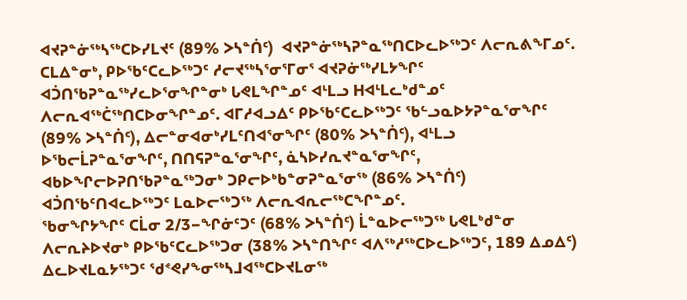ᐊᔪᕈᓐᓃᖅᓴᖅᑕᐅᓯᒪᔪᑦ (89% ᐳᓴᓐᑏᑦ)  ᐊᔪᕈᓐᓃᖅᓴᕈᓐᓇᖅᑎᑕᐅᓚᐅᖅᑐᑦ ᐱᓕᕆᕕᖕᒥᓄᑦ. ᑕᒪᐃᓐᓂᒃ, ᑭᐅᖃᑦᑕᓚᐅᖅᑐᑦ ᓱᓕᔪᖅᓴᕐᓂᕐᒥᓂᕐ ᐊᔪᕈᓃᖅᓯᒪᔭᖏᑦ ᐊᑑᑎᖃᕈᓐᓇᖅᓯᓚᐅᕐᓂᖏᓐᓂᒃ ᒐᕙᒪᖏᓐᓄᑦ ᐊᒻᒪᓗ ᕼᐊᒻᒪᓚᒃᑯᓐᓄᑦ ᐱᓕᕆᐊᖅᑖᖅᑎᑕᐅᓂᖏᓐᓄᑦ. ᐊᒥᓱᐊᓗᐃᑦ ᑭᐅᖃᑦᑕᓚᐅᖅᑐᑦ ᖃᓪᓗᓇᐅᔭᕈᓐᓇᕐᓂᖏᑦ (89% ᐳᓴᓐᑏᑦ), ᐃᓕᓐᓂᐊᓂᒃᓯᒪᑦᑎᐊᕐᓂᖏᑦ (80% ᐳᓴᓐᑏᑦ), ᐊᒻᒪᓗ ᐅᖃᓕᒫᕈᓐᓇᕐᓂᖏᑦ, ᑎᑎᕋᕈᓐᓇᕐᓂᖏᑦ, ᓈᓴᐅᓯᕆᔪᓐᓇᕐᓂᖏᑦ, ᐊᑲᐅᖏᓕᐅᕈᑎᖃᕈᓐᓇᖅᑐᓂᒃ ᑐᑭᓕᐅᒃᑲᓐᓂᕈᓐᓇᕐᓂᖅ (86% ᐳᓴᓐᑏᑦ) ᐊᑑᑎᖃᑦᑎᐊᓚᐅᖅᑐᑦ ᒪᓇᐅᓕᖅᑐᖅ ᐱᓕᕆᐊᕆᓕᖅᑕᖏᓐᓄᑦ.
ᖃᓂᖏᔭᖏᑦ ᑕᒫᓂ 2/3−ᖏᓃᑦᑐᑦ (68% ᐳᓴᓐᑏᑦ) ᒫᓐᓇᐅᓕᖅᑐᖅ ᒐᕙᒪᒃᑯᓐᓂ ᐱᓕᕆᔨᐅᔪᓂᒃ ᑭᐅᖃᑦᑕᓚᐅᖅᑐᓂ (38% ᐳᓴᓐᑎᖏᑦ ᐊᐱᖅᓱᖅᑕᐅᓚᐅᖅᑐᑦ, 189 ᐃᓄᐃᑦ)  ᐃᓚᐅᔪᒪᓇᔭᖅᑐᑦ ᖁᕝᕙᓯᖕᓂᖅᓴᒧᐊᖅᑕᐅᔪᒪᓂᖅ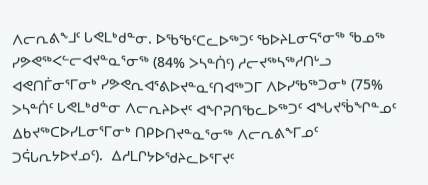ᐱᓕᕆᕕᖕᒧᑦ ᒐᕙᒪᒃᑯᓐᓂ. ᐅᖃᖃᑦᑕᓚᐅᖅᑐᑦ ᖃᐅᔨᒪᓂᕋᕐᓂᖅ ᖃᓄᖅ ᓯᕗᕙᖅᐸᓪᓕᐊᔪᓐᓇᕐᓂᖅ (84% ᐳᓴᓐᑏᑦ) ᓱᓕᔪᖅᓴᖅᓱᑎᒡᓗ ᐊᕙᑎᒦᓂᕐᒥᓂᒃ ᓯᕗᕙᕆᐊᕐᕕᐅᔪᓐᓇᑦᑎᐊᖅᑐᒥ ᐱᐅᓯᖃᖅᑐᓂᒃ (75% ᐳᓴᓐᑏᑦ ᒐᕙᒪᒃᑯᓐᓂ ᐱᓕᕆᔨᐅᔪᑦ ᐊᖏᕈᑎᖃᓚᐅᖅᑐᑦ ᐊᖓᔪᖄᖏᓐᓄᑦ ᐃᑲᔪᖅᑕᐅᓯᒪᓂᕐᒥᓂᒃ ᑎᑭᐅᑎᔪᓐᓇᕐᓂᖅ ᐱᓕᕆᕕᖕᒥᓄᑦ ᑐᕌᒐᕆᔭᐅᔪᓄᑦ).  ᐃᓱᒪᒋᔭᐅᖁᔨᓚᐅᕐᒥᔪᑦ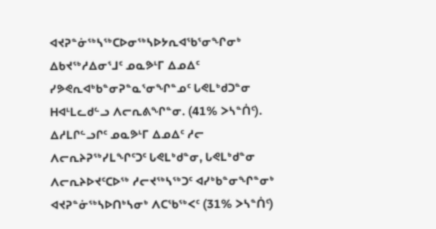ᐊᔪᕈᓐᓃᖅᓴᖅᑕᐅᓂᖅᓴᐅᔭᕆᐊᖃᕐᓂᖏᓂᒃ ᐃᑲᔪᖅᓱᐃᓂᕐᒧᑦ ᓄᓇᕗᒻᒥ ᐃᓄᐃᑦ ᓯᕗᕙᕆᐊᒃᑲᓐᓂᕈᓐᓇᕐᓂᖏᓐᓄᑦ ᒐᕙᒪᒃᑯᑐᓐᓂ ᕼᐊᒻᒪᓚᑯᓪᓗ ᐱᓕᕆᕕᖏᓐᓂ. (41% ᐳᓴᓐᑏᑦ). ᐃᓱᒪᒋᓪᓗᒋᑦ ᓄᓇᕗᒻᒥ ᐃᓄᐃᑦ ᓱᓕ ᐱᓕᕆᔨᕈᖅᓯᒪᖏᑦᑐᑦ ᒐᕙᒪᒃᑯᓐᓂ, ᒐᕙᒪᒃᑯᓐᓂ ᐱᓕᕆᔨᐅᔪᑦᑕᐅᖅ ᓱᓕᔪᖅᓴᖅᑐᑦ ᐊᓯᒃᑲᓐᓂᖏᓐᓂᒃ ᐊᔪᕈᓐᓃᖅᓴᐅᑎᒃᓴᓂᒃ ᐱᑕᖃᖅᐸᑦ (31% ᐳᓴᓐᑏᑦ)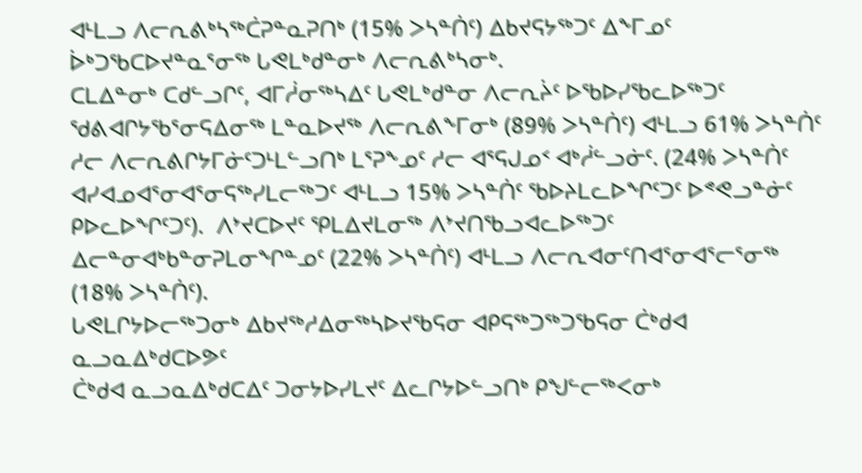ᐊᒻᒪᓗ ᐱᓕᕆᕕᒃᓴᖅᑖᕈᓐᓇᕈᑎᒃ (15% ᐳᓴᓐᑏᑦ) ᐃᑲᔪᕋᔭᖅᑐᑦ ᐃᖕᒥᓄᑦ ᐆᒃᑐᖃᑕᐅᔪᓐᓇᕐᓂᖅ ᒐᕙᒪᒃᑯᓐᓂᒃ ᐱᓕᕆᕕᒃᓴᓂᒃ.
ᑕᒪᐃᓐᓂᒃ ᑕᑯᓪᓗᒋᑦ, ᐊᒥᓲᓂᖅᓴᐃᑦ ᒐᕙᒪᒃᑯᓐᓂ ᐱᓕᕆᔩᑦ ᐅᖃᐅᓯᖃᓚᐅᖅᑐᑦ ᖁᕕᐊᒋᔭᖃᕐᓂᕋᐃᓂᖅ ᒪᓐᓇᐅᔪᖅ ᐱᓕᕆᕕᖕᒥᓂᒃ (89% ᐳᓴᓐᑏᑦ) ᐊᒻᒪᓗ 61% ᐳᓴᓐᑏᑦ ᓱᓕ ᐱᓕᕆᕕᒋᔭᒥᓃᑦᑐᒻᒪᓪᓗᑎᒃ ᒪᕐᕈᖕᓄᑦ ᓱᓕ ᐊᕐᕋᒍᓄᑉ ᐊᒃᓲᓪᓗᓃᑦ. (24% ᐳᓴᓐᑏᑦ ᐊᓯᐊᓄᐊᕐᓂᐊᕐᓂᕋᖅᓯᒪᓕᖅᑐᑦ ᐊᒻᒪᓗ 15% ᐳᓴᓐᑏᑦ ᖃᐅᔨᒪᓚᐅᖏᑦᑐᑦ ᐅᕝᕙᓗᓐᓃᑦ ᑭᐅᓚᐅᖏᑦᑐᑦ).  ᐱᔾᔪᑕᐅᔪᑦ ᕿᒪᐃᔪᒪᓂᖅ ᐱᔾᔪᑎᖃᓗᐊᓚᐅᖅᑐᑦ ᐃᓕᓐᓂᐊᒃᑲᓐᓂᕈᒪᓂᖏᓐᓄᑦ (22% ᐳᓴᓐᑏᑦ) ᐊᒻᒪᓗ ᐱᓕᕆᐊᓂᑦᑎᐊᕐᓂᐊᕐᓕᕐᓂᖅ (18% ᐳᓴᓐᑏᑦ).
ᒐᕙᒪᒋᔭᐅᓕᖅᑐᓂᒃ ᐃᑲᔪᖅᓱᐃᓂᖅᓴᐅᔪᖃᕋᓂ ᐊᑭᕋᖅᑐᖅᑐᖃᕋᓂ ᑖᒃᑯᐊ ᓇᓗᓇᐃᒃᑯᑕᐅᕗᑦ
ᑖᒃᑯᐊ ᓇᓗᓇᐃᒃᑯᑕᐃᑦ ᑐᓂᔭᐅᓯᒪᔪᑦ ᐃᓚᒋᔭᐅᓪᓗᑎᒃ ᑭᖑᓪᓕᖅᐸᓂᒃ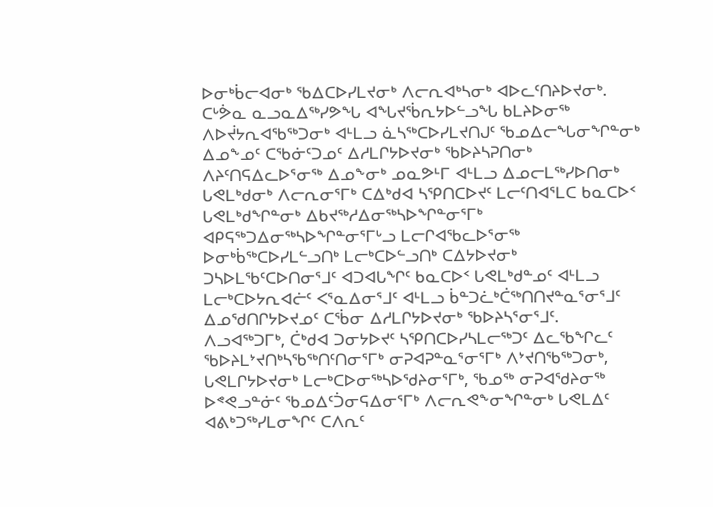ᐅᓂᒃᑳᓕᐊᓂᒃ ᖃᐃᑕᐅᓯᒪᔪᓂᒃ ᐱᓕᕆᐊᒃᓴᓂᒃ ᐊᐅᓚᑦᑎᔨᐅᔪᓂᒃ.
ᑕᒡᕘᓇ ᓇᓗᓇᐃᖅᓯᕗᖓ ᐊᖓᔪᖄᕆᔭᐅᓪᓗᖓ ᑲᒪᔨᐅᓂᖅ ᐱᐅᔫᔭᕆᐊᖃᖅᑐᓂᒃ ᐊᒻᒪᓗ ᓈᓴᖅᑕᐅᓯᒪᔪᑎᒍᑦ ᖃᓄᐃᓕᖓᓂᖏᓐᓂᒃ ᐃᓄᖕᓄᑦ ᑕᖃᓃᑦᑐᓄᑦ ᐃᓱᒪᒋᔭᐅᔪᓂᒃ ᖃᐅᔨᓴᕈᑎᓂᒃ ᐱᔨᑦᑎᕋᐃᓚᐅᕐᓂᖅ ᐃᓄᖕᓂᒃ ᓄᓇᕗᒻᒥ ᐊᒻᒪᓗ ᐃᓄᓕᒪᖅᓯᐅᑎᓂᒃ ᒐᕙᒪᒃᑯᓂᒃ ᐱᓕᕆᓂᕐᒥᒃ ᑕᐃᒃᑯᐊ ᓴᕿᑎᑕᐅᔪᑦ ᒪᓕᑦᑎᐊᕐᒪᑕ ᑲᓇᑕᐅᑉ ᒐᕙᒪᒃᑯᖏᓐᓂᒃ ᐃᑲᔪᖅᓱᐃᓂᖅᓴᐅᖏᓐᓂᕐᒥᒃ ᐊᑭᕋᖅᑐᐃᓂᖅᓴᐅᖏᓐᓂᕐᒥᒡᓗ ᒪᓕᒋᐊᖃᓚᐅᕐᓂᖅ ᐅᓂᒃᑳᖅᑕᐅᓯᒪᓪᓗᑎᒃ ᒪᓕᒃᑕᐅᓪᓗᑎᒃ ᑕᐃᔭᐅᔪᓂᒃ ᑐᓴᐅᒪᖃᑦᑕᐅᑎᓂᕐᒧᑦ ᐊᑐᐊᒐᖏᑦ ᑲᓇᑕᐅᑉ ᒐᕙᒪᒃᑯᓐᓄᑦ ᐊᒻᒪᓗ ᒪᓕᒃᑕᐅᔭᕆᐊᓖᑦ ᐸᕐᓇᐃᓂᕐᒧᑦ ᐊᒻᒪᓗ ᑳᓐᑐᓛᒃᑖᖅᑎᑎᔪᓐᓇᕐᓂᕐᒧᑦ ᐃᓄᖁᑎᒋᔭᐅᔪᓄᑦ ᑕᖄᓂ ᐃᓱᒪᒋᔭᐅᔪᓂᒃ ᖃᐅᔨᓴᕐᓂᕐᒧᑦ.
ᐱᓗᐊᖅᑐᒥᒃ, ᑖᒃᑯᐊ ᑐᓂᔭᐅᔪᑦ ᓴᕿᑎᑕᐅᓯᓴᒪᓕᖅᑐᑦ ᐃᓚᖃᖏᓚᑦ ᖃᐅᔨᒪᔾᔪᑎᒃᓴᖃᖅᑎᑦᑎᓂᕐᒥᒃ ᓂᕈᐊᕈᓐᓇᕐᓂᕐᒥᒃ ᐱᔾᔪᑎᖃᖅᑐᓂᒃ, ᒐᕙᒪᒋᔭᐅᔪᓂᒃ ᒪᓕᒃᑕᐅᓂᖅᓴᐅᖁᔨᓂᕐᒥᒃ, ᖃᓄᖅ ᓂᕈᐊᖁᔨᓂᖅ ᐅᕝᕙᓗᓐᓃᑦ ᖃᓄᐃᑦᑑᓂᕋᐃᓂᕐᒥᒃ ᐱᓕᕆᕙᖕᓂᖏᓐᓂᒃ ᒐᕙᒪᐃᑦ ᐊᕕᒃᑐᖅᓯᒪᓂᖏᑦ ᑕᐱᕆᑦ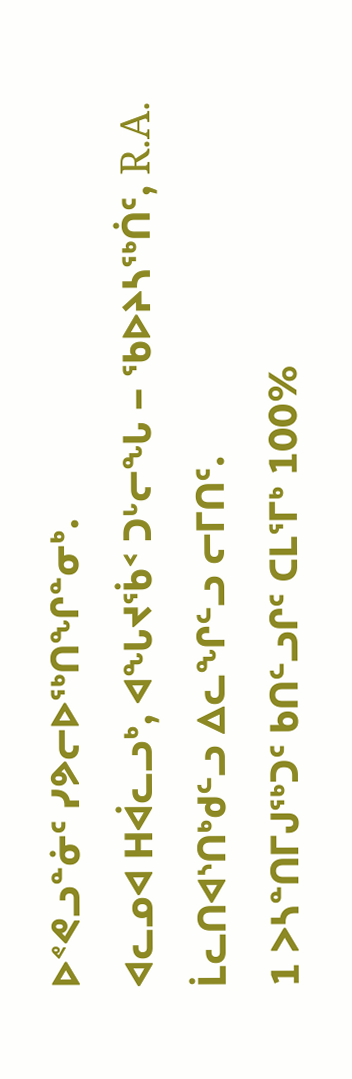ᐅᕝᕙᓗᓐᓃᑦ ᓯᕗᓕᐅᖅᑎᖏᓐᓂᒃ.
ᐊᓚᓄᐊ ᕼᐋᓚᓗᒃ, ᐊᖓᔪᖄᑉ ᑐᒡᓕᖓ − ᖃᐅᔨᓴᖅᑏᑦ, R.A. ᒫᓚᑎᐊᔅᑎᒃᑯᓪᓗ ᐃᓚᖏᓪᓗ ᓕᒥᑎᑦ.
1 ᐳᓴᓐᑎᒥᒍᖅᑐᑦ ᑲᑎᓪᓗᒋᑦ ᑕᒪᕐᒥᒃ 100%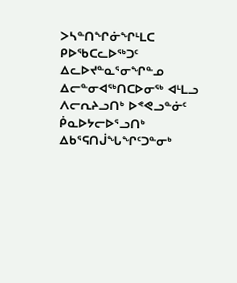ᐳᓴᓐᑎᖏᓃᖏᒻᒪᑕ ᑭᐅᖃᑕᓚᐅᖅᑐᑦ ᐃᓚᐅᔪᓐᓇᕐᓂᖏᓐᓄ ᐃᓕᓐᓂᐊᖅᑎᑕᐅᓂᖅ ᐊᒻᒪᓗ ᐱᓕᕆᔨᓗᑎᒃ ᐅᕝᕙᓗᓐᓃᑦ ᑮᓇᐅᔭᓕᐅᕐᓗᑎᒃ ᐃᑲᕐᕋᑎᒎᖓᖏᑦᑐᓐᓂᒃ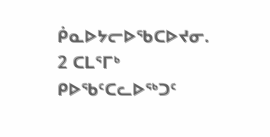ᑮᓇᐅᔭᓕᐅᖃᑕᐅᔪᓂ.
2 ᑕᒪᕐᒥᒃ ᑭᐅᖃᑦᑕᓚᐅᖅᑐᑦ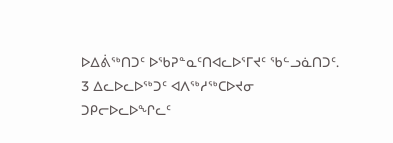ᐅᐃᕖᖅᑎᑐᑦ ᐅᖃᕈᓐᓇᑦᑎᐊᓚᐅᕐᒥᔪᑦ ᖃᓪᓗᓈᑎᑐᑦ.
3 ᐃᓚᐅᓚᐅᖅᑐᑦ ᐊᐱᖅᓱᖅᑕᐅᔪᓂ ᑐᑭᓕᐅᓚᐅᖏᓚᑦ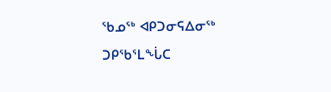ᖃᓄᖅ ᐊᑭᑐᓂᕋᐃᓂᖅ ᑐᑭᖃᕐᒪᖔᑕ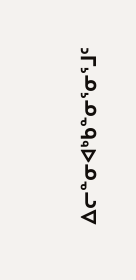ᐃᓕᓐᓂᐊᒃᑲᓐᓂᕐᓂᕐᒧᑦ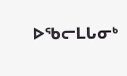ᐅᖃᓕᒪᒐᓂᒃ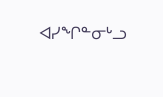ᐊᓯᖏᓐᓂᒡᓗ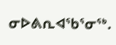ᓂᐅᕕᕆᐊᖃᕐᓂᖅ.